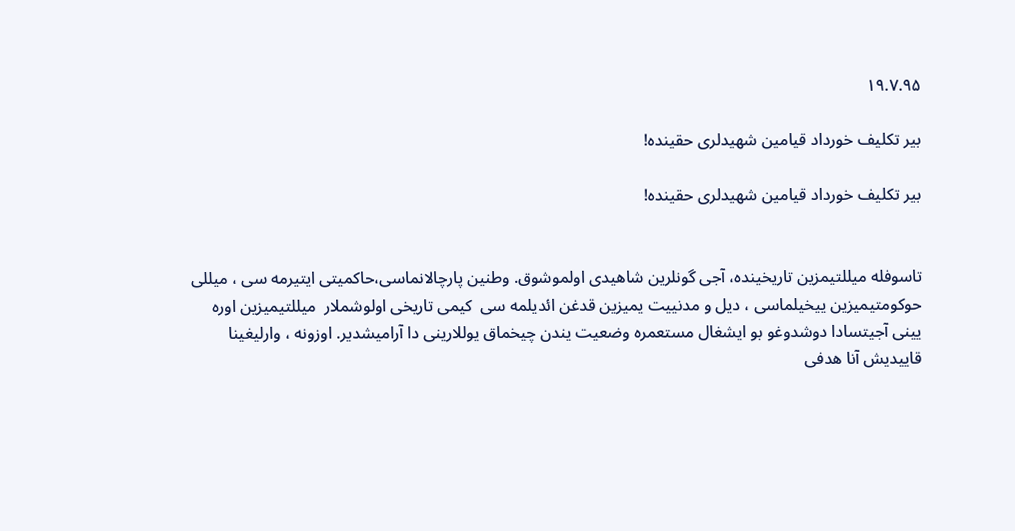۱۹.۷.۹۵

بیر تکلیف خورداد قیامین شهیدلری حقینده!

بیر تکلیف خورداد قیامین شهیدلری حقینده!


تاسوفله میللتیمزین تاریخینده، آجی گونلرین شاهیدی اولموشوق. وطنین پارچالانماسی،حاکمیتی ایتیرمه سی ، میللی حوکومتیمیزین ییخیلماسی ، دیل و مدنییت یمیزین قدغن ائدیلمه سی  کیمی تاریخی اولوشملار  میللتیمیزین اوره یینی آجیتسادا دوشدوغو بو ایشغال مستعمره وضعیت یندن چیخماق یوللارینی دا آرامیشدیر. اوزونه ، وارلیغینا قاییدیش آنا هدفی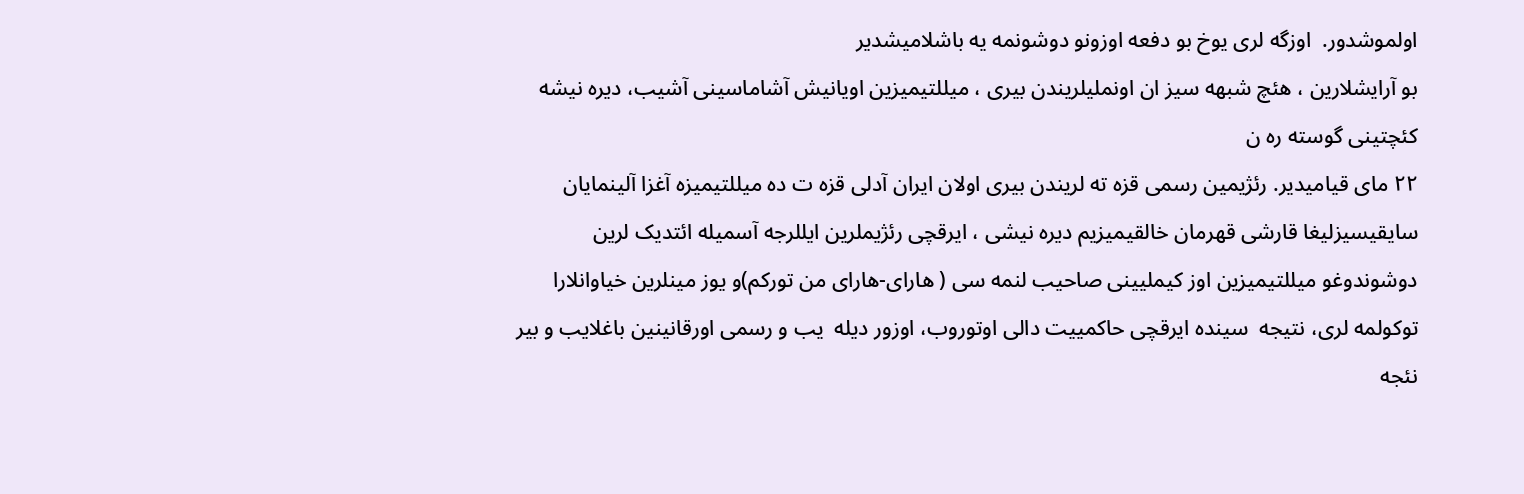اولموشدور.  اوزگه لری یوخ بو دفعه اوزونو دوشونمه یه باشلامیشدیر
بو آرایشلارین ، هئچ شبهه سیز ان اونملیلریندن بیری ، میللتیمیزین اویانیش آشاماسینی آشیب، دیره نیشه کئچتینی گوسته ره ن
۲۲ مای قیامیدیر. رئژیمین رسمی قزه ته لریندن بیری اولان ایران آدلی قزه ت ده میللتیمیزه آغزا آلینمایان سایقیسیزلیغا قارشی قهرمان خالقیمیزیم دیره نیشی ، ایرقچی رئژیملرین ایللرجه آسمیله ائتدیک لرین دوشوندوغو میللتیمیزین اوز کیملیینی صاحیب لنمه سی ( هارای-هارای من تورکم)و یوز مینلرین خیاوانلارا توکولمه لری، نتیجه  سینده ایرقچی حاکمییت دالی اوتوروب، اوزور دیله  یب و رسمی اورقانینین باغلایب و بیر نئجه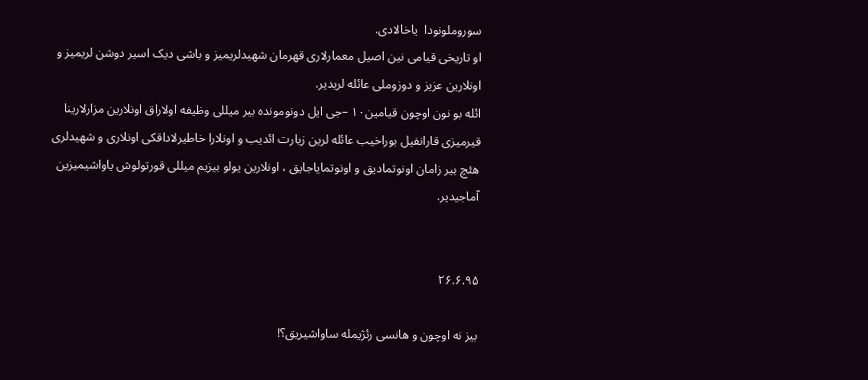سوروملونودا  یاخالادی.
او تاریخی قیامی نین اصیل معمارلاری قهرمان شهیدلریمیز و باشی دیک اسیر دوشن لریمیز و اونلارین عزیز و دوزوملی عائله لریدیر.
ائله بو نون اوچون قیامین۱۰ –جی ایل دونومونده بیر میللی وظیفه اولاراق اونلارین مزارلارینا قیرمیزی قارانفیل بوراخیب عائله لرین زیارت ائدیب و اونلارا خاطیرلاداقکی اونلاری و شهیدلری هئچ بیر زامان اونوتمادیق و اونوتمایاجایق ، اونلارین یولو بیزیم میللی قورتولوش یاواشیمیزین آماجیدیر.


۲۶.۶.۹۵

بیز نه اوچون و هانسی رئژیمله ساواشیریق؟!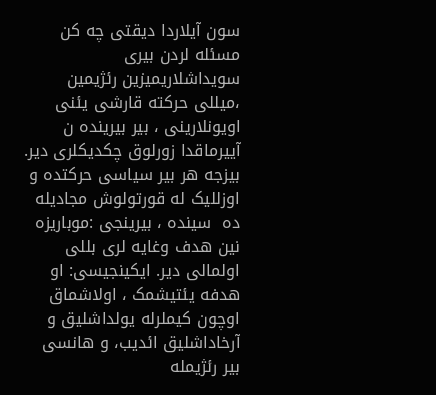سون آیلاردا دیقتی چه کن مسئله لردن بیری سویداشلاریمیزین رئژیمین ،میللی حرکته قارشی یئنی اویونلارینی ، بیر بیرینده ن آییرماقدا زورلوق چکدیکلری دیر. بیزجه هر بیر سیاسی حرکتده و اوزللیک له قورتولوش مجادیله ده  سینده ، بیرینجی :موباریزه نین هدف وغایه لری بللی اولمالی دیر. ایکینجیسی: او هدفه یئتیشمک ، اولاشماق اوچون کیملرله یولداشلیق و آرخاداشلیق ائدیب، و هانسی بیر رئژیمله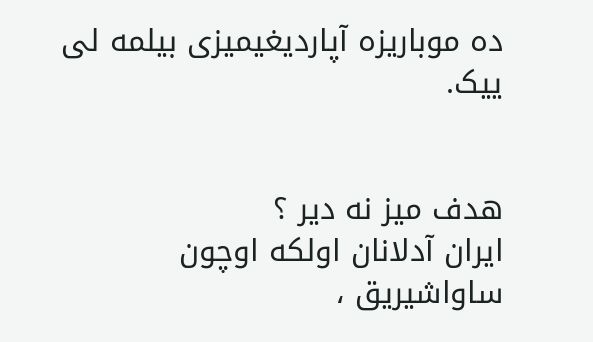ده موباریزه آپاردیغیمیزی بیلمه لی ییک.


هدف میز نه دیر ؟
ایران آدلانان اولکه اوچون ساواشیریق ،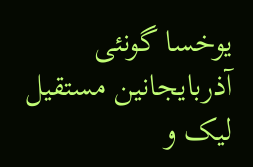یوخسا گونئی آذربایجانین مستقیل لیک و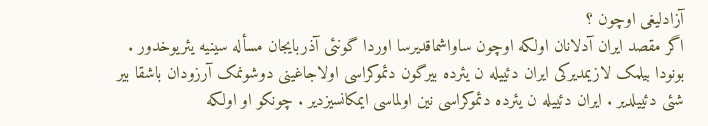آزادلیغی اوچون ؟
اگر مقصد ایران آدلانان اولکه اوچون ساواشماقدیرسا اوردا گونئی آذربایجان مسأله سینیه یئریوخدور . بونودا بیلمک لازیمدیرکی ایران دئییله ن یئرده بیرگون دئموکراسی اولاجاغینی دوشونمک آرزودان باشقا بیر شئی دئییلدیر . ایران دئییله ن یئرده دئموکراسی نین اولماسی ایمکانسیزدیر . چونکو او اولکه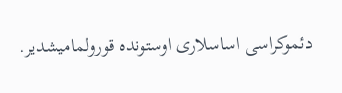دئموکراسی اساسلاری اوستونده قورولمامیشدیر.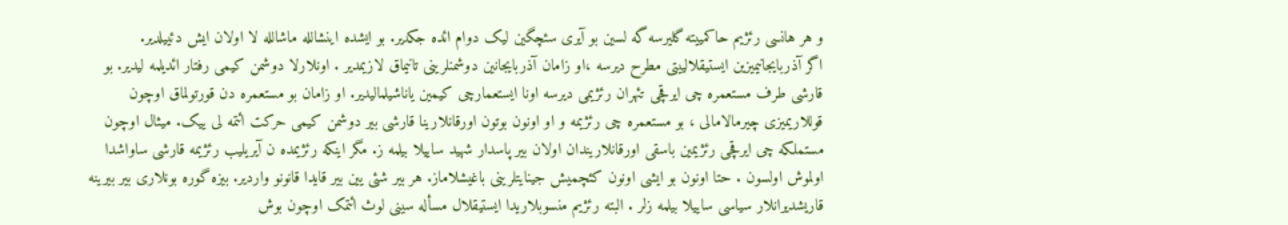و هر هانسی رئژیم حاکمییته گلیرسه گه لسین بو آیری سئچگین لیک دوام ائده جکدیر. بو ایشده اینشالله ماشالله لا اولان ایش دئییلدیر.
اگر آذربایجانیمیزین ایستیقلالییتی مطرح دیرسه ،او زامان آذربایجانین دوشمنلرینی تانیماق لازیمدیر . اونلارلا دوشمن کیمی رفتار ائدیلمه لیدیر. بو قارشی طرف مستعمره چی ایرقچی تئهران رئژیمی دیرسه اونا ایستعمارچی کیمین یاناشیلمالیدیر. او زامان بو مستعمره دن قورتولماق اوچون قوللاریمیزی چیرمالامالی ، بو مستعمره چی رئژیمه و او اونون بوتون اورقانلارینا قارشی بیر دوشمن کیمی حرکت ائتمه لی ییک. میثال اوچون مستملکه چی ایرقچی رئژیمین باسقی اورقانلاریندان اولان بیر پاسدار شهید ساییلا بیلمه ز. مگر اینکه رئژیمده ن آیریلیب رئژیمه قارشی ساواشدا اولموش اولسون . حتا اونون بو ایشی اونون کئچمیش جینایتلرینی باغیشلاماز. هر بیر شئی یین بیر قایدا قانونو واردیر. بیزه گوره بونلاری بیر بیرینه قاریشدیرانلار سیاسی ساییلا بیلمه زلر . البته رئژیم منسوبلاریدا ایستیقلال مسأله سینی لوث ائتمک اوچون بوش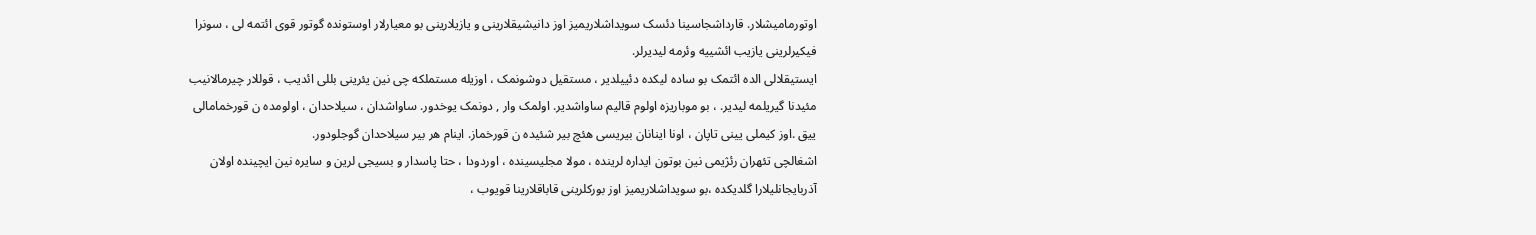اوتورمامیشلار. قارداشجاسینا دئسک سویداشلاریمیز اوز دانیشیقلارینی و یازیلارینی بو معیارلار اوستونده گوتور قوی ائتمه لی ، سونرا فیکیرلرینی یازیب ائشییه وئرمه لیدیرلر.
ایستیقلالی الده ائتمک بو ساده لیکده دئییلدیر ، مستقیل دوشونمک ، اوزیله مستملکه چی نین یئرینی بللی ائدیب ، قوللار چیرمالانیب مئیدنا گیریلمه لیدیر. ، بو موباریزه اولوم قالیم ساواشدیر. اولمک وار , دونمک یوخدور. ساواشدان ، سیلاحدان ، اولومده ن قورخمامالی ییق .اوز کیملی یینی تاپان ، اونا اینانان بیریسی هئچ بیر شئیده ن قورخماز. اینام هر بیر سیلاحدان گوجلودور.
اشغالچی تئهران رئژیمی نین بوتون ایداره لرینده ، مولا مجلیسینده ، اوردودا ، حتا پاسدار و بسیجی لرین و سایره نین ایچینده اولان آذربایجانلیلارا گلدیکده ،بو سویداشلاریمیز اوز بورکلرینی قاباقلارینا قویوب ،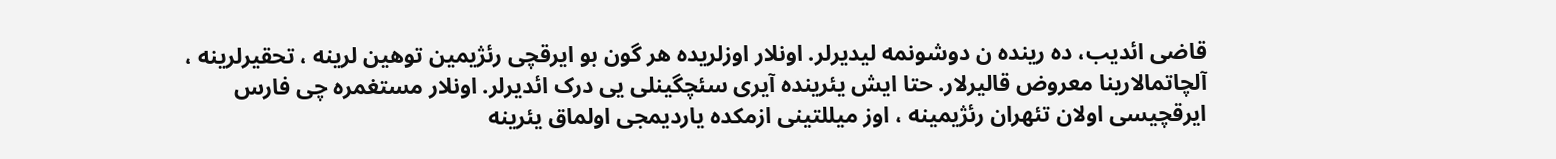قاضی ائدیب، ده رینده ن دوشونمه لیدیرلر. اونلار اوزلریده هر گون بو ایرقچی رئژیمین توهین لرینه ، تحقیرلرینه ، آلچاتمالارینا معروض قالیرلار. حتا ایش یئرینده آیری سئچگینلی یی درک ائدیرلر. اونلار مستغمره چی فارس ایرقچیسی اولان تئهران رئژیمینه ، اوز میللتینی ازمکده یاردیمجی اولماق یئرینه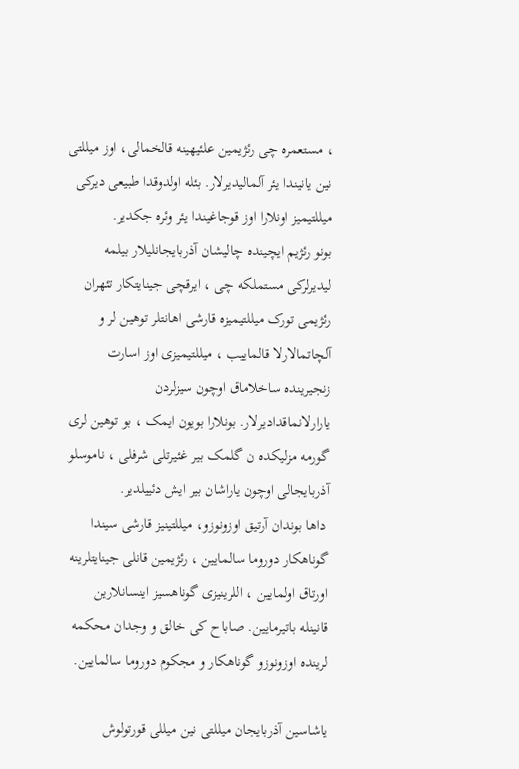، مستعمره چی رئژیمین علئیهینه قالخمالی، اوز میللتی نین یانیندا یئر آلمالیدیرلار. بئله اولدوقدا طبیعی دیرکی میللتیمیز اونلارا اوز قوجاغیندا یئر وئره جکدیر.
بونو رئژیم ایچینده چالیشان آذربایجانلیلار بیلمه لیدیرلرکی مستملکه چی ، ایرقچی جینایتکار تئهران رئژیمی تورک میللتیمیزه قارشی اهانتلر توهین لر و آلچاتمالارلا قالماییب ، میللتیمیزی اوز اسارت زنجیرینده ساخلاماق اوچون سیزلردن یارارلانماقدادیرلار. بونلارا بویون ایمک ، بو توهین لری گورمه مزلیکده ن گلمک بیر غئیرتلی شرفلی ، ناموسلو آذربایجالی اوچون یاراشان بیر ایش دئییلدیر.
 داها بوندان آرتیق اوزونوزو، میللتینیز قارشی سیندا گوناهکار دوروما سالمایین ، رئژیمین قانلی جینایتلرینه اورتاق اولمایین ، اللرینیزی گوناهسیز اینسانلارین قانینله باتیرمایین. صاباح کی خالق و وجدان محکمه لرینده اوزونوزو گوناهکار و مجکوم دوروما سالمایین.

یاشاسین آذربایجان میللتی نین میللی قورتولوش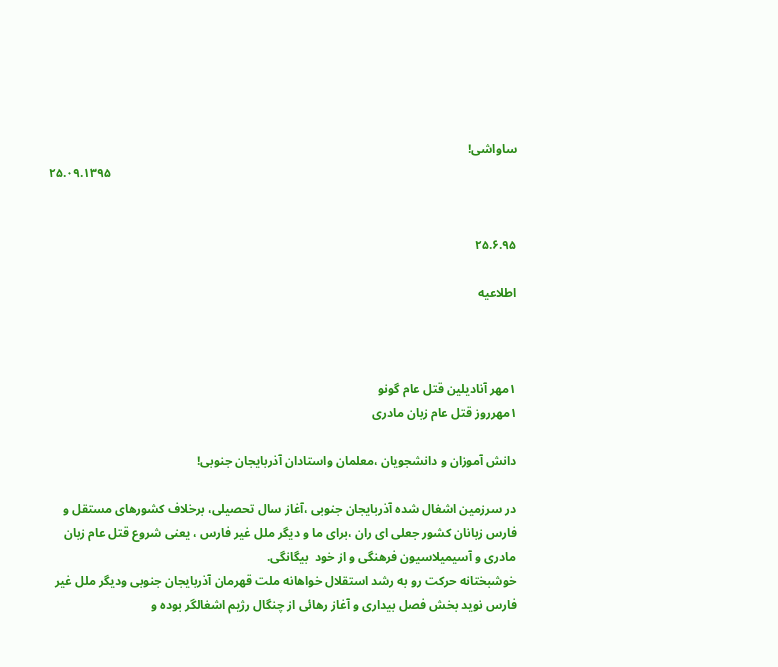ساواشی!
                                                                                                                                  ۲۵.۰۹.۱۳۹۵


۲۵.۶.۹۵

اطلاعیه



۱مهر آنادیلین قتل عام گونو
۱مهرروز قتل عام زبان مادری

دانش آموزان و دانشجویان ،معلمان واستادان آذربایجان جنوبی!

در سرزمین اشغال شده آذربایجان جنوبی ،آغاز سال تحصیلی، برخلاف کشورهای مستقل و فارس زبانان کشور جعلی ای ران ،برای ما و دیگر ملل غیر فارس ، یعنی شروع قتل عام زبان مادری و آسیمیلاسیون فرهنگی و از خود  بیگانگی.
خوشبختانه حرکت رو به رشد استقلال خواهانه ملت قهرمان آذربایجان جنوبی ودیگر ملل غیر فارس نوید بخش فصل بیداری و آغاز رهائی از چنگال رژیم اشغالگر بوده و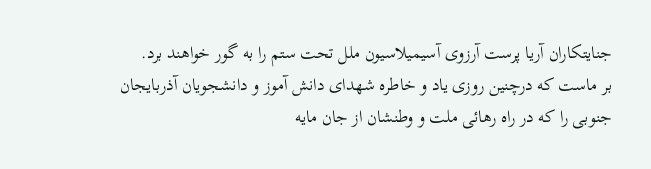جنایتکاران آریا پرست آرزوی آسیمیلاسیون ملل تحت ستم را به گور خواهند برد.
بر ماست که درچنین روزی یاد و خاطره شهدای دانش آموز و دانشجویان آذربایجان جنوبی را که در راه رهائی ملت و وطنشان از جان مایه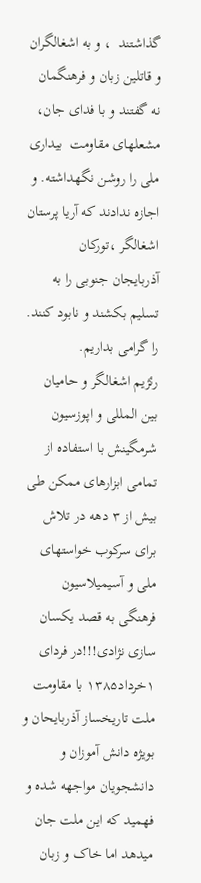گذاشتند  ، و به اشغالگران و قاتلین زبان و فرهنگمان نه گفتند و با فدای جان، مشعلهای مقاومت  بیداری ملی را روشن نگهداشته. و اجازه ندادند که آریا پرستان اشغالگر ،تورکان  آذربایجان جنوبی را به تسلیم بکشند و نابود کنند. را گرامی بداریم.
رئژیم اشغالگر و حامیان بین المللی و اپوزسیون شرمگینش با استفاده از تمامی ابزارهای ممکن طی بیش از ۳ دهه در تلاش برای سرکوب خواستهای ملی و آسیمیلاسیون فرهنگی به قصد یکسان سازی نژادی!!!در فردای ۱خرداد۱۳۸۵ با مقاومت ملت تاریخساز آذربایحان و بویژه دانش آموزان و دانشجویان مواجهه شده و فهمید که این ملت جان میدهد اما خاک و زبان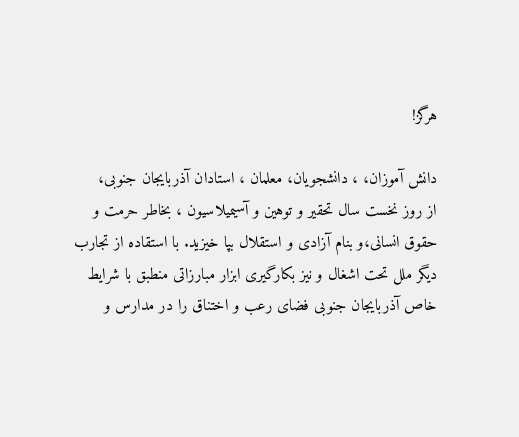هرگز!

دانش آموزان، ، دانشجویان، معلمان ، استادان آذربایجان جنوبی،
از روز نخست سال تحقیر و توهین و آسیمیلاسیون ، بخاطر حرمت و حقوق انسانی،و بنام آزادی و استقلال بپا خیزید. با استقاده از تجارب دیگر ملل تحت اشغال و نیز بکارگیری ابزار مبارزاتی منطبق با شرایط خاص آذربایجان جنوبی فضای رعب و اختناق را در مدارس و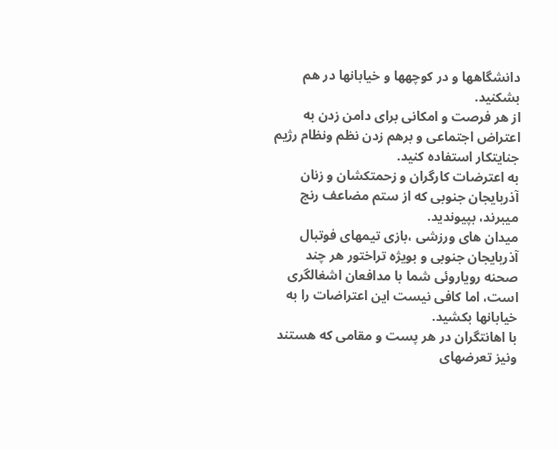دانشگاهها و در کوچهها و خیابانها در هم بشکنید.
از هر فرصت و امکانی برای دامن زدن به اعتراض اجتماعی و برهم زدن نظم ونظام رژیم جنایتکار استفاده کنید.
به اعترضات کارگران و زحمتکشان و زنان آذربایجان جنوبی که از ستم مضاعف رنج میبرند، بپیوندید.
میدان های ورزشی ،بازی تیمهای فوتبال آذربایجان جنوبی و بویژه تراختور هر چند  صحنه رویاروئی شما با مدافعان اشغالگری است، اما کافی نیست این اعتراضات را به خیابانها بکشید.
با اهانتگران در هر پست و مقامی که هستند ونیز تعرضهای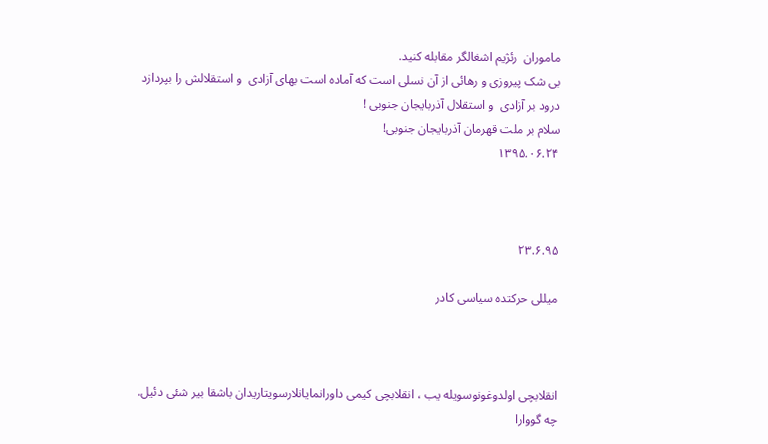ماموران  رئژیم اشغالگر مقابله کنید.
بی شک پیروزی و رهائی از آن نسلی است که آماده است بهای آزادی  و استقلالش را بپردازد
درود بر آزادی  و استقلال آذربایجان جنوبی !
سلام بر ملت قهرمان آذربایجان جنوبی!
۱۳۹۵.۰۶.۲۴



۲۳.۶.۹۵

میللی حرکتده سیاسی کادر



انقلابچی اولدوغونوسویله یب ، انقلابچی کیمی داورانمایانلارسویتاریدان باشقا بیر شئی دئیل.
چه گووارا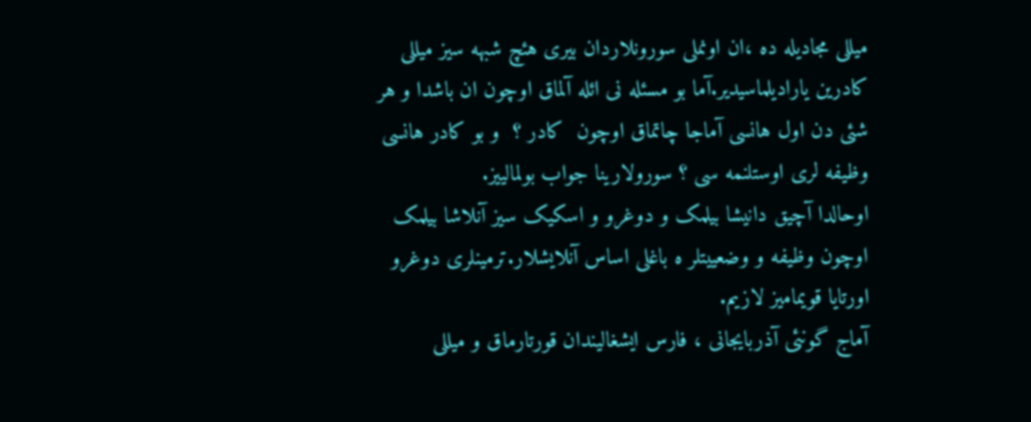میللی مجادیله ده ،ان اونملی سورونلاردان بیری هئچ شبهه سیز میللی کادرین یارادیلماسیدیر.آما بو مسئله نی ائله آلماق اوچون ان باشدا و هر شئی دن اول هانسی آماجا چاتماق اوچون  کادر ؟  و بو کادر هانسی وظیفه لری اوستلنمه سی ؟ سورولارینا جواب بولمالییز.
اوحالدا آچیق دانیشا بیلمک و دوغرو و اسکیک سیز آنلاشا بیلمک اوچون وظیفه و وضعییتلر ه باغلی اساس آنلایشلار.ترمینلری دوغرو اورتایا قویمامیز لازیم.
آماج گونئی آذربایجانی ، فارس ایشغالیندان قورتارماق و میللی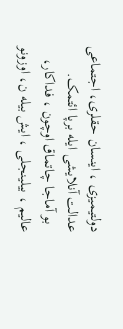دولتیمیزی ، اینسان حقلری، اجتماعی عدالت آنلایشی ایله برپا ائتمک.
  بو آماجا چاتماق اوچون ، فداکار، عالیم ، بیلینجلی ، ایش بیله ن، اوزونو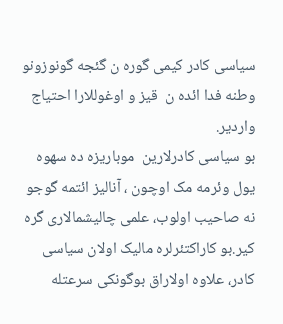سیاسی کادر کیمی گوره ن گئجه گونوزونو وطنه فدا ائده ن  قیز و اوغوللارا احتیاج واردیر.
بو سیاسی کادرلارین  موباریزه ده سهوه یول وئرمه مک اوچون ، آنالیز ائتمه گوجو نه صاحیب اولوب، علمی چالیشمالاری گره کیر.بو کاراکتئرلره مالیک اولان سیاسی کادر، علاوه اولاراق بوگونکی سرعتله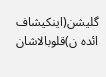گلیشن(اینکیشاف ائده ن)قلوبالاشان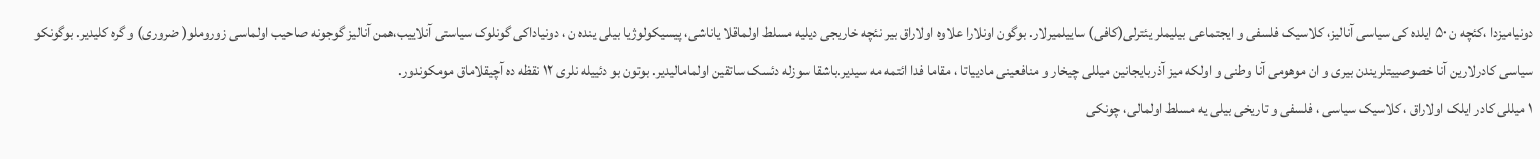دونیامیزدا ،کئچه ن ۵۰ ایلده کی سیاسی آنالیز، کلاسیک فلسفی و ایجتماعی بیلیملر یئترلی(کافی) ساییلمیرلار. بوگون اونلارا علاوه اولاراق بیر نئچه خاریجی دیلیه مسلط اولماقلا یاناشی، پیسیکولوژیا بیلی ینده ن ، دونیاداکی گونلوک سیاستی آنلاییب،همن آنالیز گوجونه صاحیب اولماسی زوروملو( ضروری) و گره کلیدیر. بوگونکو سیاسی کادرلارین آنا خصوصییتلریندن بیری و ان موهومی آنا وطنی و اولکه میز آذربایجانین میللی چیخار و منافعینی مادییاتا ، مقاما فدا ائتمه مه سیدیر.باشقا سوزله دئسک ساتقین اولمامالیدیر. بوتون بو دئییله نلری ۱۲ نقظه ده آچیقلاماق مومکوندور.
۱ میللی کادر ایلک اولاراق ، کلاسیک سیاسی ، فلسفی و تاریخی بیلی یه مسلط اولمالی، چونکی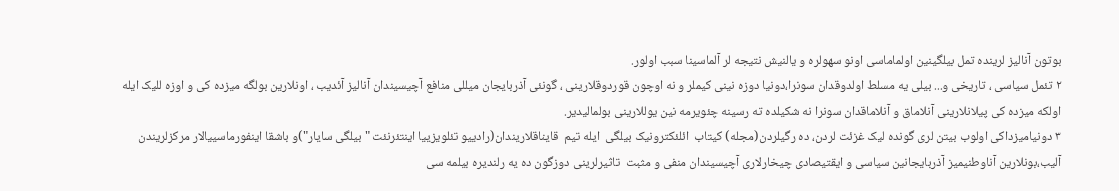بوتون آنالیز لرینده تمل بیلگینین اولماماسی اونو سهولره و یالنیش نتیجه لر آلماسینا سبب اولور.
۲ تئمل سیاسی ، تاریخی و... بیلی یه مسلط اولدوقدان سونرا،دونیا دوزه نینی کیملر و نه اوچون قوردوقلارینی ، گونئی آذربایجان میللی منافع آچیسیندان آنالیز آئدیب ، اونلارین بولگه میزده کی و اوزه للیک ایله اولکه میزده کی پیلانلارینی آنلاماق و آنلاماقدان سونرا نه شکیلده ته رسینه چئویرمه نین یوللارینی بولمالیدیر.
۳ دونیامیزداکی اولوب بیتن لری گونده لیک غزئت لردن، ده رگیلردن(مجله) کیتاب  ائلئکترونیک بیلگی  ایله تیم  قایناقلاریندان(رادییو تئلویزییا اینتئرنئت " بیلگی سایار")و باشقا اینفورماسییالار مرکزلریندن آلیب،بونلارین آناوطنیمیز آذربایجانین سیاسی و ایقتیصادی چیخارلاری آچیسیندان منفی و مثبت  تاثیرلرینی دوزگون ده یه رلندیره بیلمه سی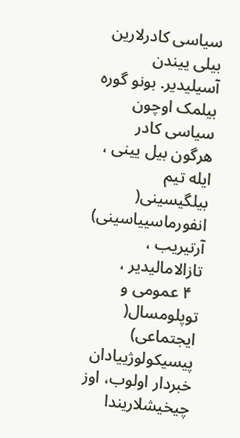سیاسی کادرلارین بیلی ییندن آسیلیدیر. بونو گوره بیلمک اوچون سیاسی کادر هرگون بیل یینی ، ایله تیم بیلگیسینی( انفورماسییاسینی) آرتیریب ، تازالامالیدیر ،
  ۴ عمومی و توپلومسال( ایجتماعی) پیسیکولوژییادان خبردار اولوب، اوز چیخیشلاریندا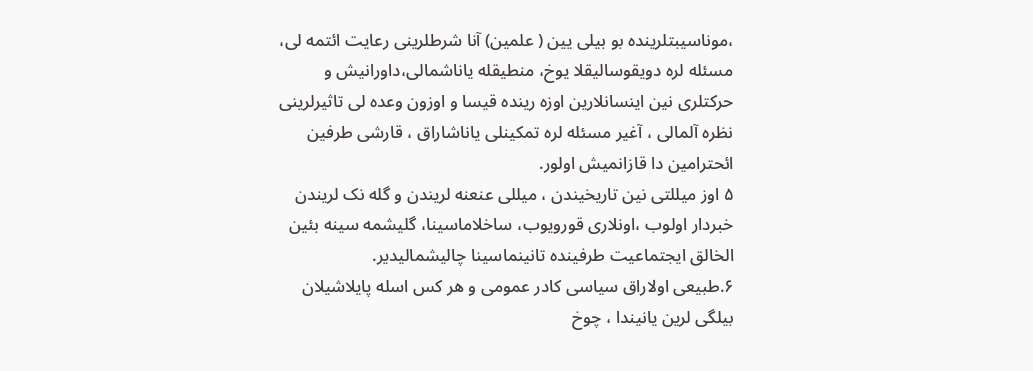،موناسیبتلرینده بو بیلی یین ( علمین) آنا شرطلرینی رعایت ائتمه لی، مسئله لره دویقوسالیقلا یوخ، منطیقله یاناشمالی،داورانیش و حرکتلری نین اینسانلارین اوزه رینده قیسا و اوزون وعده لی تاثیرلرینی نظره آلمالی ، آغیر مسئله لره تمکینلی یاناشاراق ، قارشی طرفین ائحترامین دا قازانمیش اولور.
۵ اوز میللتی نین تاریخیندن ، میللی عنعنه لریندن و گله نک لریندن خبردار اولوب ،اونلاری قورویوب، ساخلاماسینا، گلیشمه سینه بئین الخالق ایجتماعیت طرفینده تانینماسینا چالیشمالیدیر.
۶.طبیعی اولاراق سیاسی کادر عمومی و هر کس اسله پایلاشیلان بیلگی لرین یانیندا ، چوخ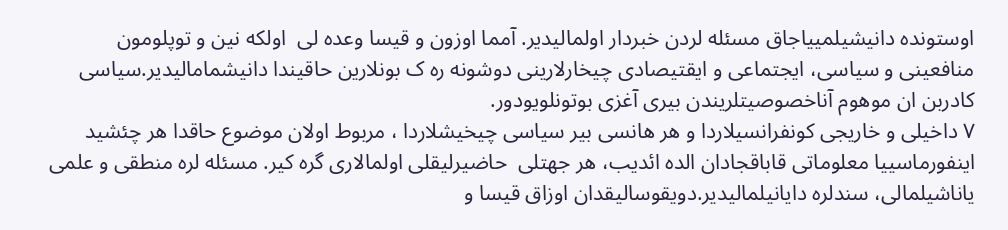اوستونده دانیشیلمییاجاق مسئله لردن خبردار اولمالیدیر. آمما اوزون و قیسا وعده لی  اولکه نین و توپلومون منافعینی و سیاسی، ایجتماعی و ایقتیصادی چیخارلارینی دوشونه ره ک بونلارین حاقیندا دانیشمامالیدیر.سیاسی کادربن ان موهوم آناخصوصیتلریندن بیری آغزی بوتونلویودور.
۷ داخیلی و خاریجی کونفرانسیلاردا و هر هانسی بیر سیاسی چیخیشلاردا ، مربوط اولان موضوع حاقدا هر چئشید اینفورماسییا معلوماتی قاباقجادان الده ائدیب، هر جهتلی  حاضیرلیقلی اولمالاری گره کیر. مسئله لره منطقی و علمی یاناشیلمالی، سندلره دایانیلمالیدیر.دویقوسالیقدان اوزاق قیسا و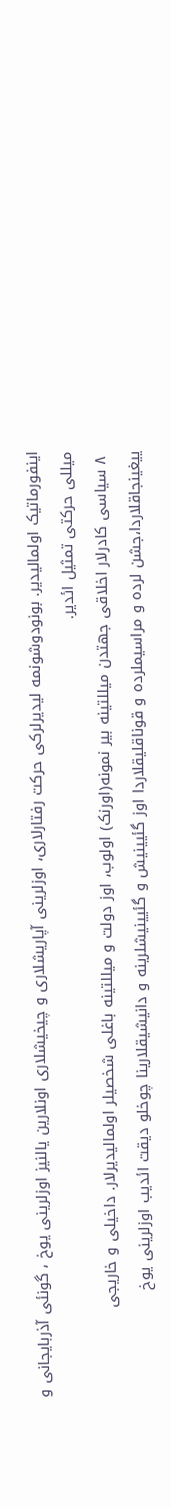اینفورماتیک اولمالیدیر. بونودوشونمه لیدیرلرکی حرکت رفتارلاری، اوزلرینی آپاریشلاری و چیخیشلاری اونلارین یالنیز اوزلرینی یوخ ، گونئی آذربایجانی و میللی حرکتی تمثیل ائدیر.
 ۸ سیاسی کادرلار اخلاقی جهتدن میللتینه بیر نمونه(اورنک) اولوب، اوز دولت و میللتینه باغلی شخصیلر اولمالیدیرلار. داخیلی و خاریجی ییغینجاقلاردا،جشن لرده و مراسیملرده و قوناقلیقلاردا اوز گئیینیش و گئیینیشلرینه و دانیشیقلارینا چوخلو دیقت ائدیب اوزلرینی یوخ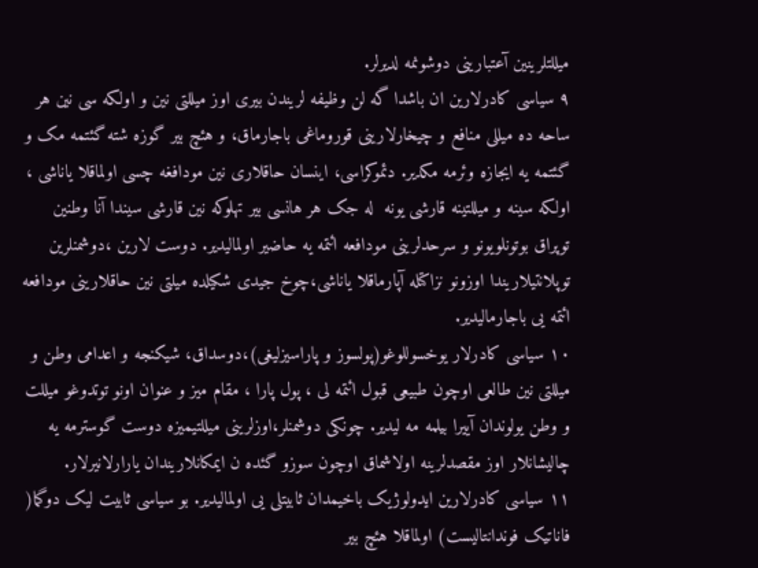میللتلرینین آعتبارینی دوشونمه لدیرلر.
٩ سیاسی کادرلارین ان باشدا گه لن وظیفه لریندن بیری اوز میللتی نین و اولکه سی نین هر ساحه ده میللی منافع و چیخارلارینی قوروماغی باجارماق، و هئچ بیر گوزه شته گئتمه مک و گئتمه یه ایجازه وئرمه مکدیر. دئموکراسی، اینسان حاقلاری نین مودافغه چسی اولماقلا یاناشی ، اولکه سینه و میللتینه قارشی یونه  له جک هر هانسی بیر تهلوکه نین قارشی سیندا آنا وطنین توپراق بوتونلویونو و سرحدلرینی مودافعه ائتمه یه حاضیر اولمالیدیر. دوست لارین ،دوشمنلرین توپلانتیلاریندا اوزونو نزاکتله آپارماقلا یاناشی،چوخ جیدی شکیلده میلتی نین حاقلارینی مودافعه ائتمه یی باجارمالیدیر.
۱۰ سیاسی کادرلار یوخسوللوغو(پولسوز و پاراسیزلیغی)،دوسداق، شیکنجه و اعدامی وطن و میللتی نین طالعی اوچون طبیعی قبول ائتمه لی ، پول پارا ، مقام میز و عنوان اونو توتدوغو میللت و وطن یولوندان آییرا بیلمه مه لیدیر. چونکی دوشمنلر،اوزلرینی میللتیمیزه دوست گوسترمه یه چالیشانلار اوز مقصدلرینه اولاشماق اوچون سوزو گئده ن ایمکانلاریندان یارارلانیرلار.
۱۱ سیاسی کادرلارین ایدولوژیک باخیمدان ثابیتلی یی اولمالیدیر. بو سیاسی ثابیت لیک دوگما( فاناتیک فوندانتالیست) اولماقلا هئچ بیر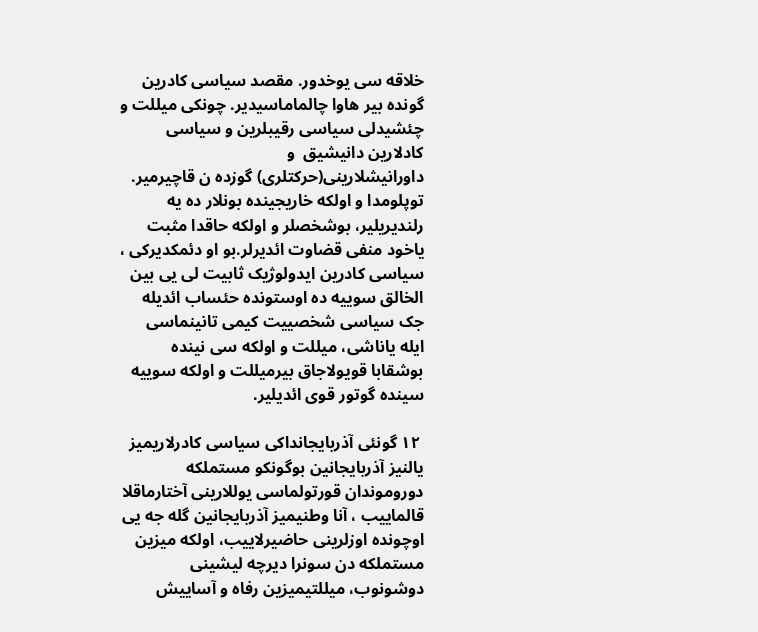خلاقه سی یوخدور. مقصد سیاسی کادرین گونده بیر هاوا چالماماسیدیر. چونکی میللت و چئشیدلی سیاسی رقیبلرین و سیاسی کادلارین دانیشیق  و داورانیشلارینی(حرکتلری) گوزده ن قاچیرمیر. توپلومدا و اولکه خاریجینده بونلار ده یه رلندیریلیر، بوشخصلر و اولکه حاقدا مثبت یاخود منفی قضاوت ائدیرلر.بو او دئمکدیرکی ، سیاسی کادرین ایدولوژیک ثابیت لی یی بین الخالق سوییه ده اوستونده حئساب ائدیله جک سیاسی شخصییت کیمی تانینماسی ایله یاناشی، میللت و اولکه سی نینده بوشقابا قویولاجاق بیرمیللت و اولکه سوییه سینده گوتور قوی ائدیلیر.

 ۱۲ گونئی آذربایجانداکی سیاسی کادرلاریمیز یالنیز آذربایجانین بوگونکو مستملکه دوروموندان قورتولماسی یوللارینی آختارماقلا قالماییب ، آنا وطنیمیز آذربایجانین گله جه یی اوچونده اوزلرینی حاضیرلاییب، اولکه میزین مستملکه دن سونرا دیرچه لیشینی دوشونوب، میللتیمیزین رفاه و آساییش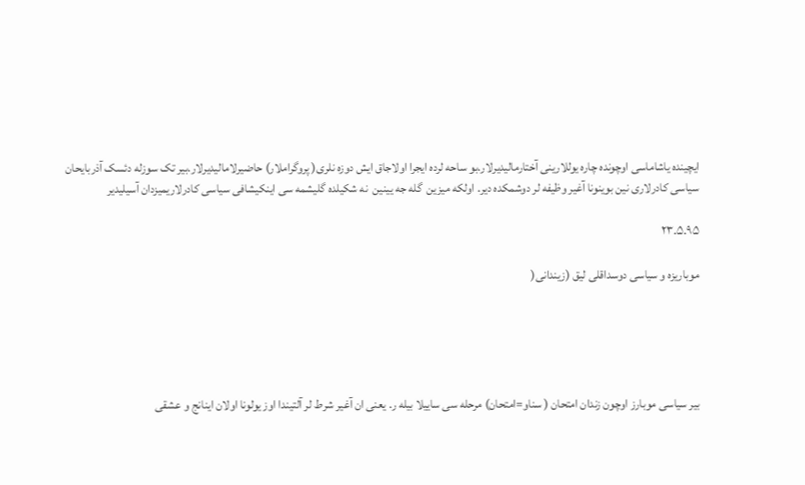ایچینده یاشاماسی اوچونده چاره یوللارینی آختارمالیدیرلار.بو ساحه لرده ایجرا اولاجاق ایش دوزه نلری( پروگراملار) حاضیرلامالیدیرلار.بیر تک سوزله دئسک آذربایحان سیاسی کادرلاری نین بوینونا آغیر وظیفه لر دوشمکده دیر. اولکه میزین  گله جه یینین  نه شکیلده گلیشمه سی اینکیشافی سیاسی کادرلاریمیزدان آسیلیدیر

۲۳.۵.۹۵

موباریزه و سیاسی دوسداقلی لیق (زیندانی(





بیر سیاسی موبارز اوچون زندان امتحان ( سناو=امتحان) مرحله سی ساییلا بیله ر. یعنی ان آغیر شرط لر آلتیندا اوز یولونا اولان اینانج و عشقی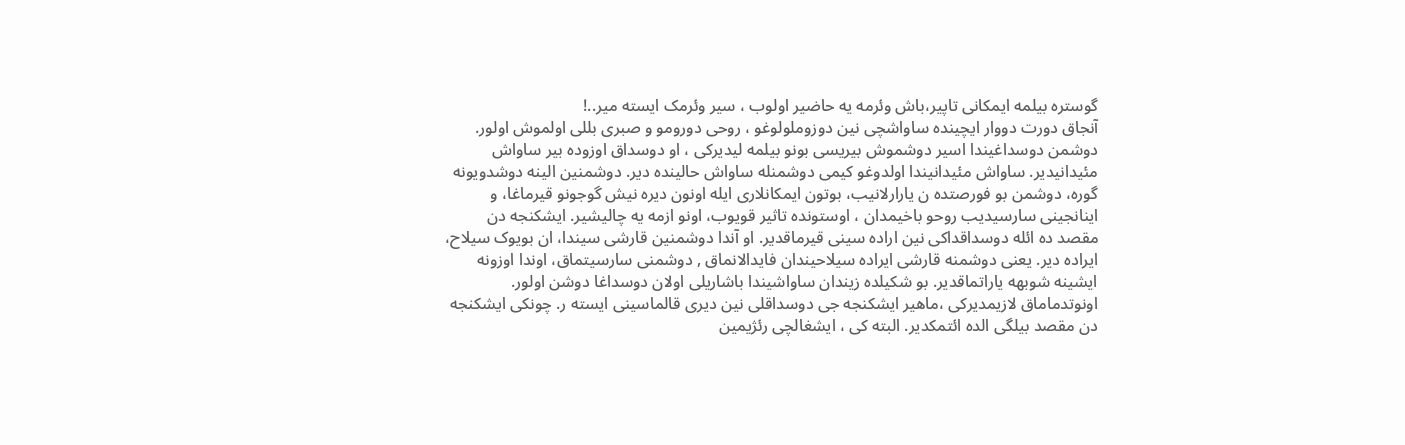گوستره بیلمه ایمکانی تاپیر،باش وئرمه یه حاضیر اولوب ، سیر وئرمک ایسته میر..!
آنجاق دورت دووار ایچینده ساواشچی نین دوزوملولوغو ، روحی دورومو و صبری بللی اولموش اولور.
دوشمن دوسداغیندا اسیر دوشموش بیریسی بونو بیلمه لیدیرکی ، او دوسداق اوزوده بیر ساواش مئیدانیدیر. ساواش مئیدانیندا اولدوغو کیمی دوشمنله ساواش حالینده دیر. دوشمنین الینه دوشدویونه گوره، دوشمن بو فورصتده ن یارارلانیب، بوتون ایمکانلاری ایله اونون دیره نیش گوجونو قیرماغا، و اینانجینی سارسیدیب روحو باخیمدان ، اوستونده تاثیر قویوب، اونو ازمه یه چالیشیر. ایشکنجه دن مقصد ده ائله دوسداقداکی نین اراده سینی قیرماقدیر. او آندا دوشمنین قارشی سیندا، ان بویوک سیلاح، ایراده دیر. یعنی دوشمنه قارشی ایراده سیلاحیندان فایدالانماق , دوشمنی سارسیتماق، اوندا اوزونه ایشینه شوبهه یاراتماقدیر. بو شکیلده زیندان ساواشیندا باشاریلی اولان دوسداغا دوشن اولور.
اونوتدماماق لازیمدیرکی ،ماهیر ایشکنجه جی دوسداقلی نین دیری قالماسینی ایسته ر. چونکی ایشکنجه دن مقصد بیلگی الده ائتمکدیر. البته کی ، ایشغالچی رئژیمین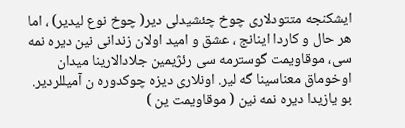ایشکنجه متتودلاری چوخ چئشیدلی دیر( چوخ نوع لیدیر) ، اما هر حال و کاردا اینانج ، عشق و امید اولان زندانی نین دیره نمه سی، موقاویمت گوسترمه سی رئژیمین جلادالارینا میدان اوخوماق معناسینا گه لیر. اونلاری دیزه چوکدوره ن آمیللردیر.
بو یازیدا دیره نمه نین ( موقاویمت ین )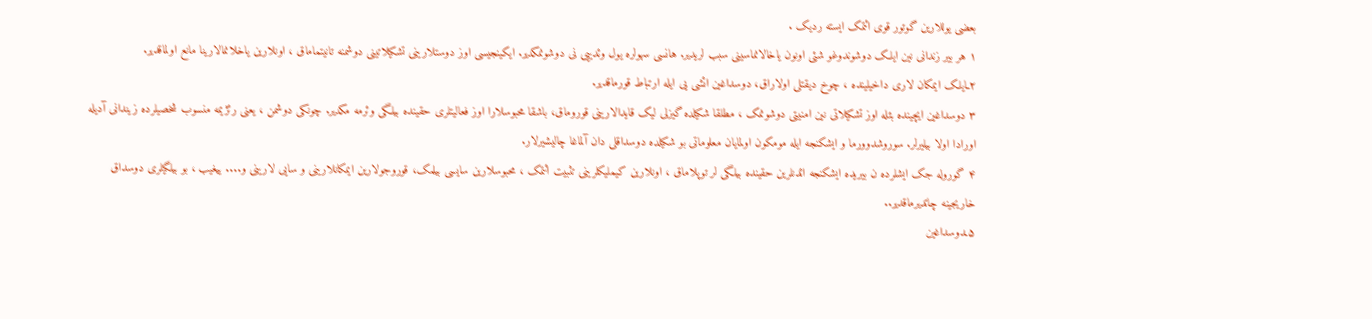بعضی یوللارین گوتور قوی ائتمک ایسته ردیک .
۱ هر بیر زندانی نین ایلک دوشوندوغو شئی اونون یاخالانماسینی سبب لریدیر. هانسی سهولره یول وئدییی نی دوشونمکدیر. ایکینجیسی اوز دوستلارینی تشکیلاتینی دوشمنه تانیتماماق ، اونلارین یاخلانمالارینا مانع اولماقدیر.
۲ـایلک ایمکان لاری داخیلینده ، چوخ دیقتلی اولاراق، دوسداغین ائشی یی ایله ارتباط قورماقدیر.
۳ دوسداغین ایچینده بئله اوز تشکیلاتی نین امنیتی دوشونمک ، مطلقا شکیلده گیزلی لیک قایدالارینی قوروماق، باشقا محبوسلارا اوز فعالیتلری حقینده بیلگی وئرمه مکدیر. چونکی دوشمن ، یعنی رئژیمه منسوب شخصیلرده زیندانی آدیله اورادا اولا بیلیرلر. سوروشدوورما و ایشکنجه ایله مومکون اولمایان معلوماتی بو شکیلده دوسداقلی دان آلماغا چالیشیرلار.
۴ گوروله جک ایشلرده ن بیریده ایشکنجه ائدنلرین حقینده بیلگی لر توپلاماق ، اونلارین کیملیکلرینی تثبیت ائتمک ، محبوسلارین سایسی بیلمک، قوروجولارین ایمکانلارینی و سایی لارینی و.... ییغیب ، بو بیلگیلری دوسداق خاریجینه چاتدیرماقدیر..
۵ـدوسداغین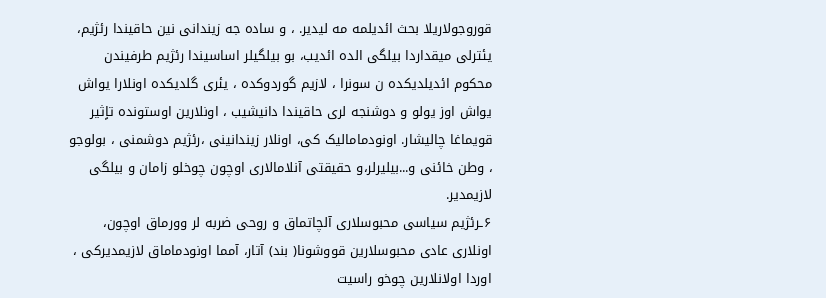قوروجولاریلا بحث ائدیلمه مه لیدیر. ، و ساده جه زیندانی نین حاقیندا رئژیم، یئترلی میقداردا بیلگی الده ائدیب، بو بیلگیلر اساسیندا رئژیم طرفیندن محکوم ائدیلدیکده ن سونرا ، لازیم گوردوکده ، یئری گلدیکده اونلارا یواش یواش اوز یولو و دوشنجه لری حاقیندا دانیشیب ، اونلارین اوستونده تاٍثیر قویماغا چالیشار. اونودمامالیک کی، اونلار زیندانینی ،رئژیم دوشمنی ، بولوجو ، وطن خائنی و...بیلیرلر،و حقیقتی آنلامالاری اوچون چوخلو زامان و بیلگی لازیمدیر.
۶ـرئژیم سیاسی محبوسلاری آلچاتماق و روحی ضربه لر وورماق اوچون، اونلاری عادی محبوسلارین قووشونا( بند) آتار، آمما اونودماماق لازیمدیرکی ، اوردا اولانلارین چوخو راسیت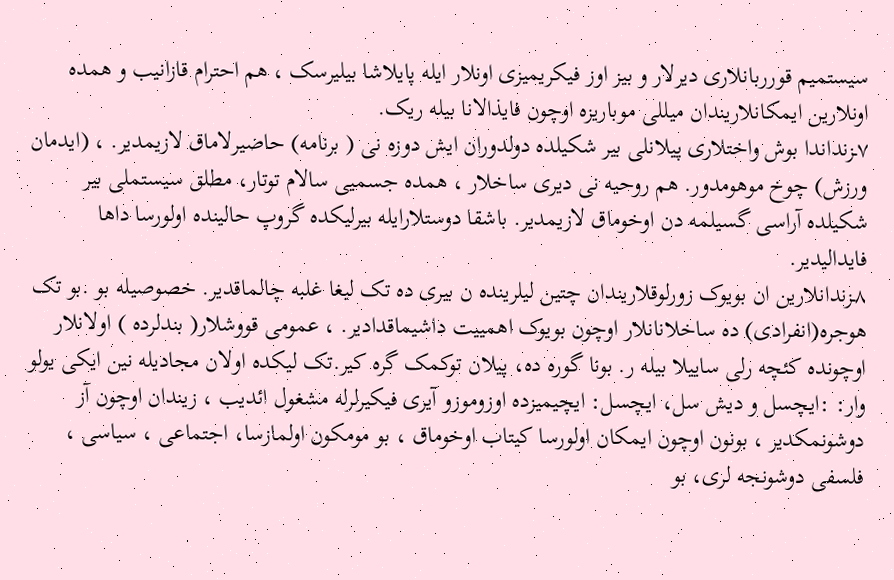سیستمیم قورربانلاری دیرلار و بیز اوز فیکریمیزی اونلار ایله پایلاشا بیلیرسک ، هم احترام قازانیب و همده اونلارین ایمکانلاریندان میللی موباریزه اوچون فایذالانا بیله ریک.
۷ـزنداندا بوش واختلاری پیلانلی بیر شکیلده دولدوران ایش دوزه نی ( برنامه) حاضیرلاماق لازیمدیر. ، (ایدمان ورزش) چوخ موهومدور. هم روحیه نی دیری ساخلار ، همده جسمیی سالام توتار، مطلق سیستملی بیر شکیلده آراسی گسیلمه دن اوخوماق لازیمدیر. باشقا دوستلارایله بیرلیکده گروپ حالینده اولورسا داها فایدالیدیر.
۸ـزندانلارین ان بویوک زورلوقلاریندان چتین لیلرینده ن بیری ده تک لیغا غلبه چالماقدیر. خصوصیله بو .بو تک هوجره(انفرادی) ده ساخلانانلار اوچون بویوک اهمییت داشیماقدادیر. ، عمومی قووشلار( بندلرده ) اولانلار اوچونده کئچه رلی ساییلا بیله ر. بونا گوره ده، پیلان توکمک گره کیر.تک لیکده اولان مجادیله نین ایکی یولو وار: :ایچسل و دیش سل، ایچسل: ایچیمیزده اوزوموزو آیری فیکیرلرله مشغول ائدیب ، زیندان اوچون آز دوشونمکدیر ، بونون اوچون ایمکان اولورسا کیتاب اوخوماق ، بو مومکون اولمازسا، اجتماعی ، سیاسی ، فلسفی دوشونجه لری، بو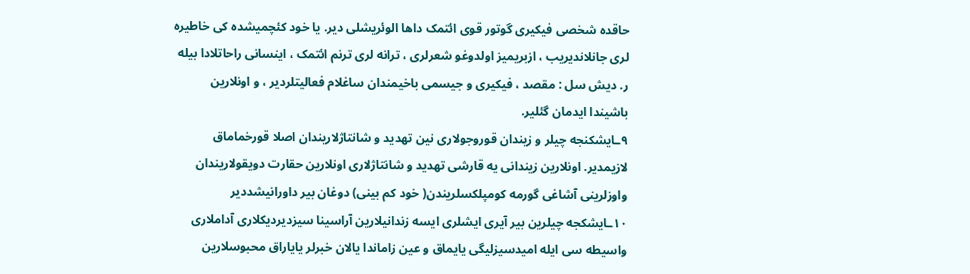حاقده شخصی فیکیری گوتور قوی ائتمک داها الوئریشلی دیر. یا خود کئچمیشده کی خاطیره لری جانلاندیریب ، ازبریمیز اولدوغو شعرلری ، ترانه لری ترنم ائتمک ، اینسانی راحاتلادا بیله ر. دیش سل : مقصد ، فیکیری و جیسمی باخیمندان ساغلام فعالیتلردیر ، و اونلارین باشیندا ایدمان گئلیر.
۹ـایشکنجه چیلر و زیندان قوروجولاری نین تهدید و شانتاژلاریندان اصلا قورخماماق لازیمدیر. اونلارین زیندانی یه قارشی تهدید و شانتاژلاری اونلارین حقارت دویقولاریندان واوزلرینی آشاغی گورمه کومپلکسلریندن( خود کم بینی) دوغان بیر داورانیشددیر
۱۰ـایشکجه چیلرین بیر آیری ایشلری ایسه زندانیلارین آراسینا سیزدیردیکلاری آداملاری واسیطه سی ایله امیدسیزلیگی یایماق و عین زاماندا یالان خبرلر یایاراق محبوسلارین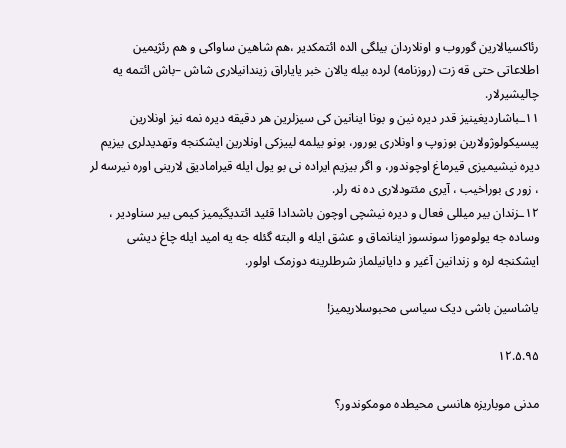رئاکسیالارین گوروب و اونلاردان بیلگی الده ائتمکدیر ،هم شاهین ساواکی و هم رئژیمین اطلاعاتی حتی قه زت (روزنامه) لرده بیله یالان خبر یایاراق زیندانیلاری شاش –باش ائتمه یه چالیشیرلار.
۱۱ـباشاردیغینیز قدر دیره نین و بونا اینانین کی سیزلرین هر دقیقه دیره نمه نیز اونلارین پیسیکولوژولارین بوزوپ و اونلاری یورور، بونو بیلمه لییزکی اونلارین ایشکنجه وتهدیدلری بیزیم دیره نیشیمیزی قیرماغ اوچوندور، و اگر بیزیم ایراده نی بو یول ایله قیرامادیق لارینی اوره نیرسه لر ، زور ی بوراخیب ، آیری مئتودلاری ده نه رلر.
۱۲ـزندان بیر میللی فعال و دیره نیشچی اوچون باشدادا قئید ائتدیگیمیز کیمی بیر سناودیر ، وساده جه یولوموزا سونسوز اینانماق و عشق ایله و البته گئله جه یه امید ایله چاغ دیشی ایشکنجه لره و زندانین آغیر و دایانیلماز شرطلرینه دوزمک اولور.

یاشاسین باشی دیک سیاسی محبوسلاریمیز!

۱۲.۵.۹۵

مدنی موباریزه هانسی محیطده مومکوندور؟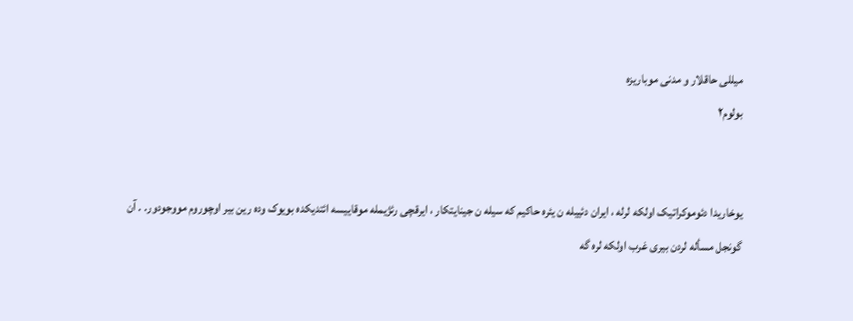میللی حاقلار و مدنی موباریزه
بولوم۲


یوخاریدا دئوموکراتیک اولکه لرله ، ایران دئییله ن یئره حاکیم که سیله ن جینایتکار ، ایرقچی رئژیمله موقاییسه ائتدیکده بویوک وده رین بیر اوچوروم مووجودور. . آن گونجل مسأله لردن بیری غرب اولکه لره گه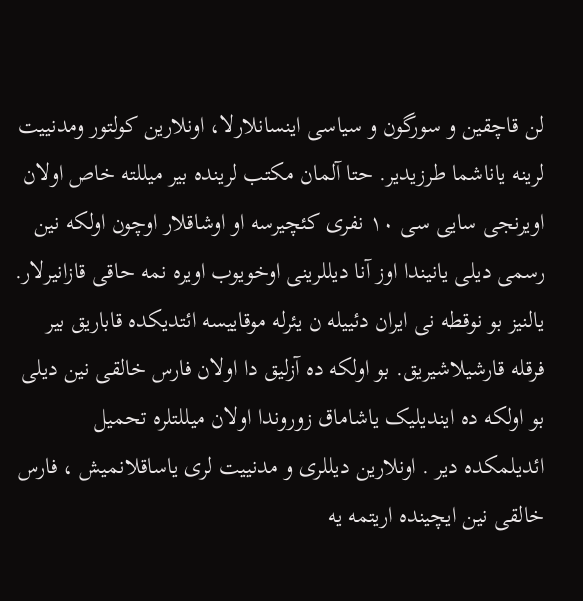لن قاچقین و سورگون و سیاسی اینسانلارلا، اونلارین کولتور ومدنییت لرینه یاناشما طرزیدیر. حتا آلمان مکتب لرینده بیر میللته خاص اولان اویرنجی سایی سی ۱۰ نفری کئچیرسه او اوشاقلار اوچون اولکه نین رسمی دیلی یانیندا اوز آنا دیللرینی اوخویوب اویره نمه حاقی قازانیرلار. یالنیز بو نوقطه نی ایران دئییله ن یئرله موقاییسه ائتدیکده قاباریق بیر فرقله قارشیلاشیریق. بو اولکه ده آزلیق دا اولان فارس خالقی نین دیلی بو اولکه ده ایندیلیک یاشاماق زوروندا اولان میللتلره تحمیل ائدیلمکده دیر . اونلارین دیللری و مدنییت لری یاساقلانمیش ، فارس خالقی نین ایچینده اریتمه یه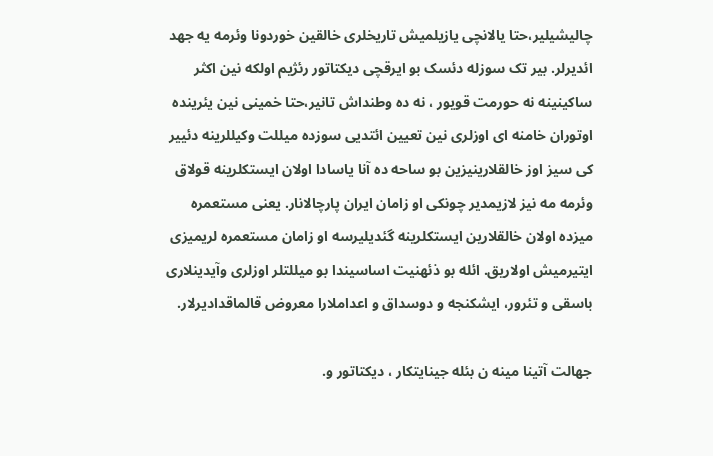چالیشیلیر،حتا یالانچی یازیلمیش تاریخلری خالقین خوردونا وئرمه یه جهد ائدیرلر. بیر تک سوزله دئسک بو ایرقچی دیکتاتور رئژیم اولکه نین اکثر ساکینینه نه حورمت قویور ، نه ده وطنداش تانیر،حتا خمینی نین یئرینده اوتوران خامنه ای اوزلری نین تعیین ائتدیی سوزده میللت وکیللرینه دئییر کی سیز اوز خالقلارینیزین بو ساحه ده آنا یاسادا اولان ایستکلرینه قولاق وئرمه مه نیز لازیمدیر چونکی او زامان ایران پارچالانار. یعنی مستعمره میزده اولان خالقلارین ایستکلرینه گئدیلیرسه او زامان مستعمره لریمیزی ایتیرمیش اولاریق. ائله بو ذئهنیت اساسیندا بو میللتلر اوزلری وآیدینلاری باسقی و تئرور، ایشکنجه و دوسداق و اعداملارا معروض قالماقدادیرلار.

جهالت آتینا مینه ن بئله جینایتکار ، دیکتاتور و.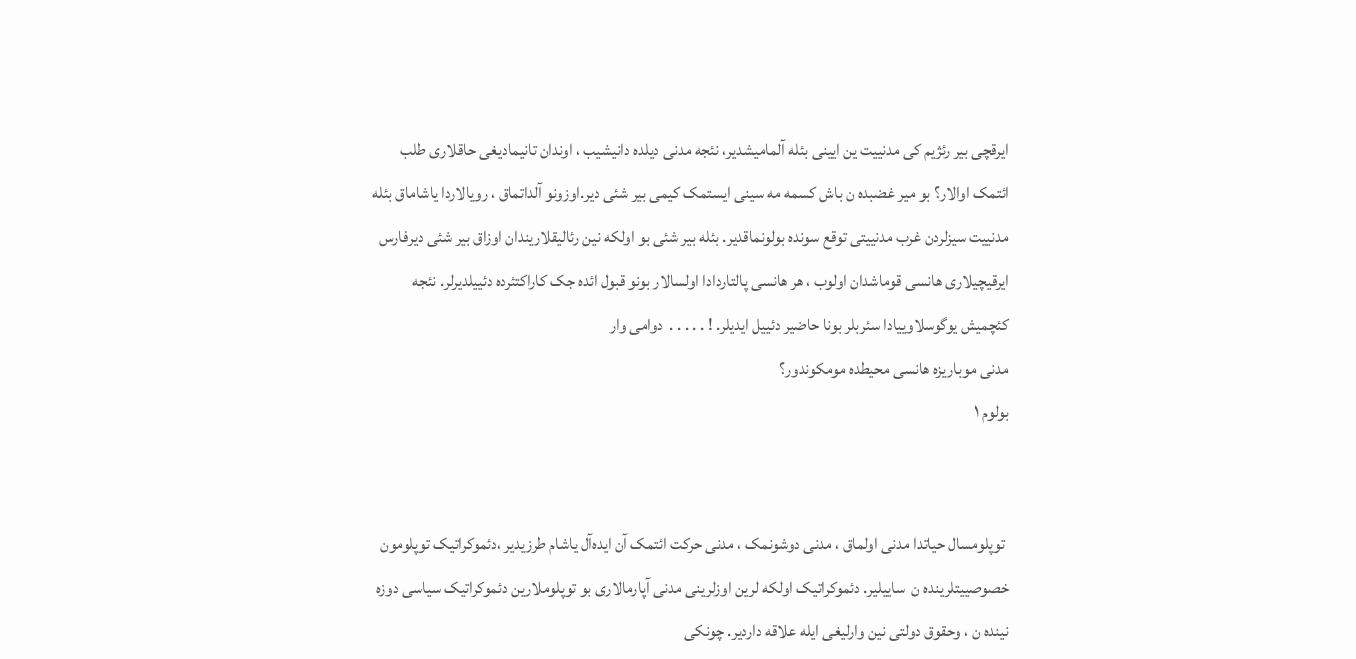ایرقچی بیر رئژیم کی مدنییت ین ایینی بئله آلمامیشدیر، نئجه مدنی دیلده دانیشیب ، اوندان تانیمادیغی حاقلاری طلب ائتمک اوالار؟ بو میر غضبده ن باش کسمه مه سینی ایستمک کیمی بیر شئی دیر.اوزونو آلداتماق ، رویالاردا یاشاماق بئله مدنییت سیزلردن غرب مدنییتی توقع سونده بولونماقدیر. بئله بیر شئی بو اولکه نین رئالیقلاریندان اوزاق بیر شئی دیرفارس ایرقیچیلاری هانسی قوماشدان اولوب ، هر هانسی پالتاردادا اولسالار بونو قبول ائده جک کاراکتئرده دئییلدیرلر. نئجه کئچمیش یوگوسلاوییادا سئربلر بونا حاضیر دئییل ایدیلر. ! . . . . .  دوامی وار
مدنی موباریزه هانسی محیطده مومکوندور؟
بولوم ۱


 توپلومسال حیاتدا مدنی اولماق ، مدنی دوشونمک ، مدنی حرکت ائتمک آن ایده‌آل یاشام طرزیدیر ،دئموکراتیک توپلومون خصوصییتلرینده ن  ساییلیر. دئموکراتیک اولکه لرین اوزلرینی مدنی آپارمالاری بو توپلوملارین دئموکراتیک سیاسی دوزه نینده ن ، وحقوق دولتی نین وارلیغی ایله علاقه داردیر. چونکی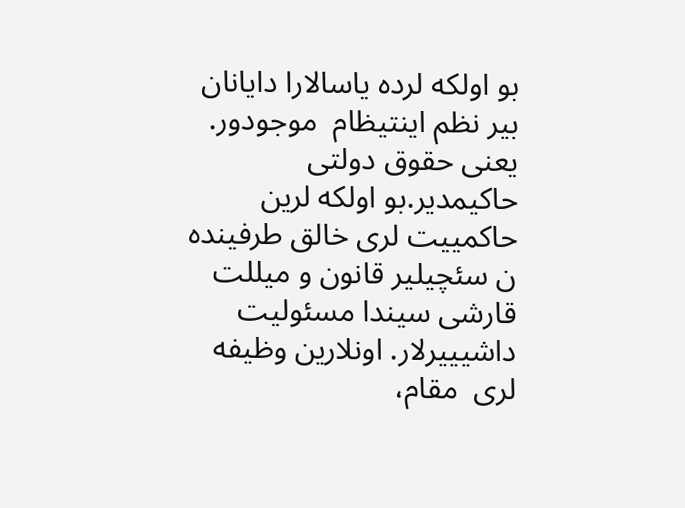بو اولکه لرده یاسالارا دایانان بیر نظم اینتیظام  موجودور. یعنی حقوق دولتی حاکیمدیر.بو اولکه لرین حاکمییت لری خالق طرفینده ن سئچیلیر قانون و میللت قارشی سیندا مسئولیت داشیییرلار. اونلارین وظیفه لری  مقام،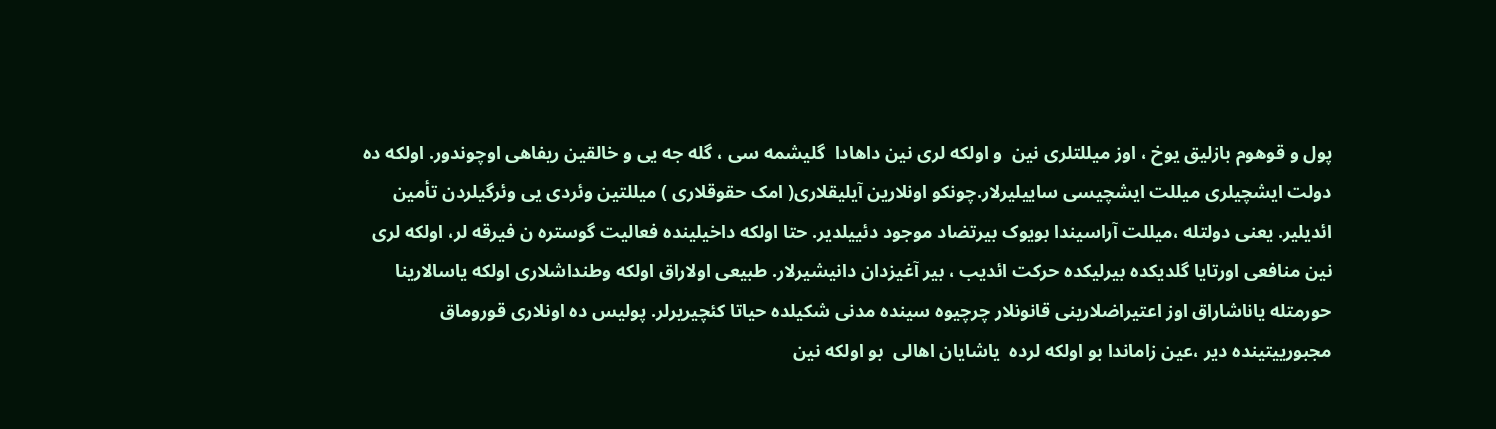پول و قوهوم بازلیق یوخ ، اوز میللتلری نین  و اولکه لری نین داهادا  گلیشمه سی ، گله جه یی و خالقین ریفاهی اوچوندور. اولکه ده دولت ایشچیلری میللت ایشچیسی ساییلیرلار.چونکو اونلارین آیلیقلاری( امک حقوقلاری ) میللتین وئردی یی وئرگیلردن تأمین ائدیلیر. یعنی دولتله ،میللت آراسیندا بویوک بیرتضاد موجود دئییلدیر. حتا اولکه داخیلینده فعالیت گوستره ن فیرقه لر، اولکه لری نین منافعی اورتایا گلدیکده بیرلیکده حرکت ائدیب ، بیر آغیزدان دانیشیرلار. طبیعی اولاراق اولکه وطنداشلاری اولکه یاسالارینا حورمتله یاناشاراق اوز اعتیراضلارینی قانونلار چرچیوه سینده مدنی شکیلده حیاتا کئچیریرلر. پولیس ده اونلاری قوروماق مجبورییتینده دیر ،عین زاماندا بو اولکه لرده  یاشایان اهالی  بو اولکه نین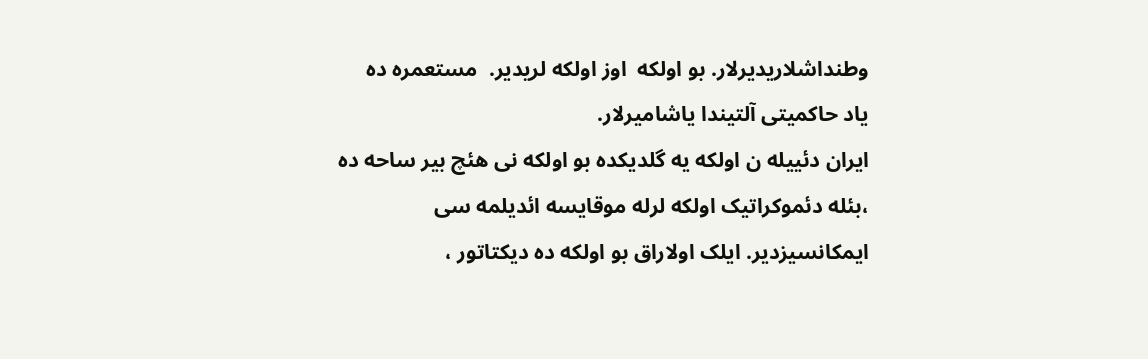وطنداشلاریدیرلار. بو اولکه  اوز اولکه لریدیر.  مستعمره ده  یاد حاکمیتی آلتیندا یاشامیرلار.
ایران دئییله ن اولکه یه گلدیکده بو اولکه نی هئچ بیر ساحه ده ،بئله دئموکراتیک اولکه لرله موقایسه ائدیلمه سی ایمکانسیزدیر. ایلک اولاراق بو اولکه ده دیکتاتور ،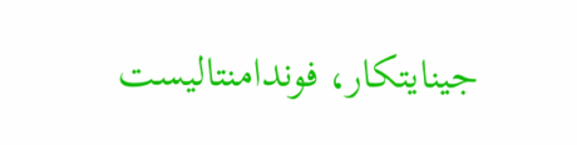جینایتکار، فوندامنتالیست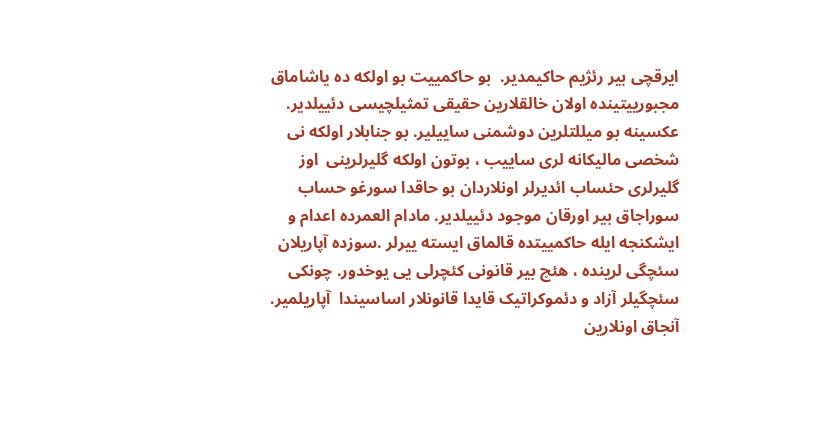ایرقچی بیر رئژیم حاکیمدیر.  بو حاکمییت بو اولکه ده یاشاماق مجبورییتینده اولان خالقلارین حقیقی تمثیلچیسی دئییلدیر. عکسینه بو میللتلرین دوشمنی ساییلیر. بو جنابلار اولکه نی شخصی مالیکانه لری ساییب ، بوتون اولکه گلیرلرینی  اوز گلیرلری حئساب ائدیرلر اونلاردان بو حاقدا سورغو حساب سوراجاق بیر اورقان موجود دئییلدیر. مادام العمرده اعدام و ایشکنجه ایله حاکمییتده قالماق ایسته ییرلر .سوزده آپاریلان سئچگی لرینده ، هئچ بیر قانونی کئچرلی یی یوخدور. چونکی سئچگیلر آزاد و دئموکراتیک قایدا قانونلار اساسیندا  آپاریلمیر. آنجاق اونلارین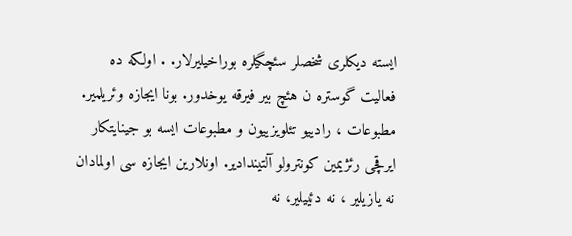ایسته دیکلری شخصلر سئچگیلره بوراخیلیرلار. . اولکه ده فعالیت گوستره ن هئچ بیر فیرقه یوخدور. بونا ایجازه وئریلمیر. مطبوعات ، رادییو تئلویزییون و مطبوعات ایسه بو جینایتکار ایرقچی رئژیمین کونترولو آلتیندادیر. اونلارین ایجازه سی اولمادان نه یازیلیر ، نه دئییلیر، نه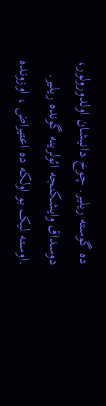ده گوسته ریلیر. چوخ دانیشان اولدورولور، دوسداق وایشکنجه ائولرینه گونده ریلیر. .اوسته لیک بو اولکه ده اعتیراض ، اوزونده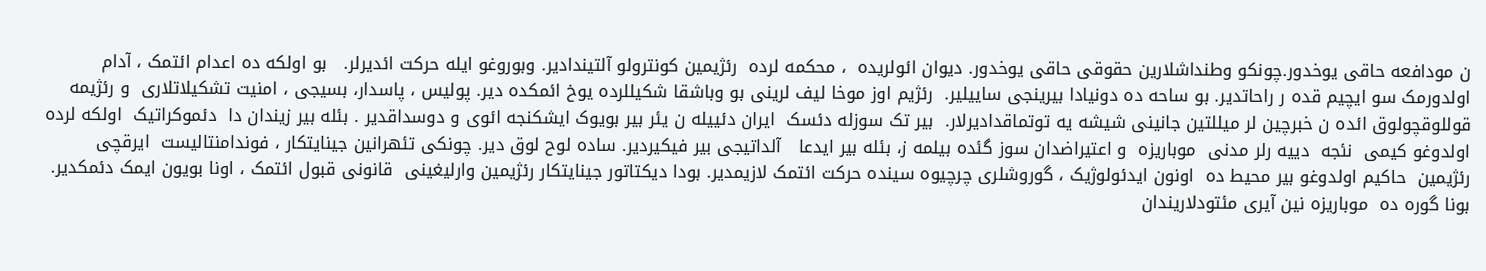ن مودافعه حاقی یوخدور.چونکو وطنداشلارین حقوقی حاقی یوخدور. دیوان ائولریده  ، محکمه لرده  رئژیمین کونترولو آلتیندادیر. وبوروغو ایله حرکت ائدیرلر.   بو اولکه ده اعدام ائتمک ، آدام اولدورمک سو ایچیم قده ر راحاتدیر. بو ساحه ده دونیادا بیرینجی ساییلیر.  رئژیم اوز موخا لیف لرینی بو وباشقا شکیللرده یوخ ائمکده دیر. پولیس ، پاسدار، بسیجی ، امنیت تشکیلاتلاری  و رئژیمه قوللوقچولوق ائده ن خبرچین لر میللتین جانینی شیشه یه توتماقدادیرلار.  بیر تک سوزله دئسک  ایران دئییله ن یئر بیر بویوک ایشکنجه ائوی و دوسداقدیر . بئله بیر زیندان دا  دئموکراتیک  اولکه لرده  اولدوغو کیمی  نئجه  دییه رلر مدنی  موباریزه  و اعتیراضدان سوز گئده بیلمه ز، بئله بیر ایدعا   آلداتیجی بیر فیکیردیر. ساده لوح لوق دیر. چونکی تئهرانین جینایتکار ، فوندامنتالیست  ایرقچی رئژیمین  حاکیم اولدوغو بیر محیط ده  اونون ایدئولوژیک ، گوروشلری چرچیوه سینده حرکت ائتمک لازیمدیر. بودا دیکتاتور جینایتکار رئژیمین وارلیغینی  قانونی قبول ائتمک ، اونا بویون ایمک دئمکدیر.  بونا گوره ده  موباریزه نین آیری مئتودلاریندان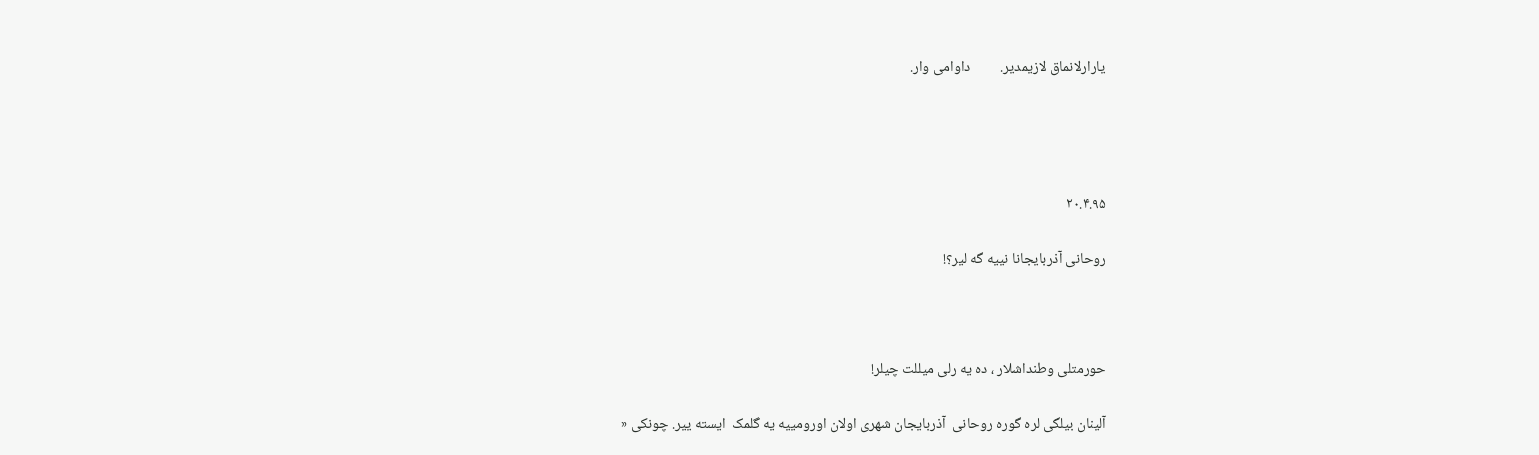یارارلانماق لازیمدیر.         داوامی وار.




۲۰.۴.۹۵

روحانی آذربایجانا نییه گه لیر؟!



حورمتلی وطنداشلار ، ده یه رلی میللت چیلر!

آلینان بیلگی لره گوره روحانی  آذربایجان شهری اولان اورومییه یه گلمک  ایسته ییر. چونکی «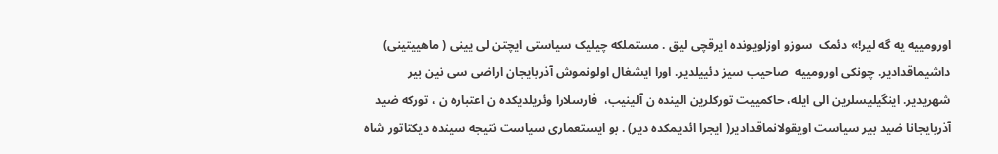اورومییه یه گه لیر!» دئمک  سوزو اوزلویونده ایرقچی لیق . مستملکه چیلیک سیاستی ایچتن لی یینی ( ماهییتینی)  داشیماقدادیر. چونکی اورومییه  صاحیب سیز دئییلدیر. اورا ایشغال اولونموش آذربایجان اراضی سی نین بیر  شهریدیر. اینگیلیسلرین الی ایله، حاکمییت تورکلرین الینده ن آلینیب،  فارسلارا وئریلدیکده ن اعتباره ن ، تورکه ضید آذربایجانا ضید بیر سیاست اویقولانماقدادیر( ایجرا ائدیمکده دیر) . بو ایستعماری سیاست نتیجه سینده دیکتاتور شاه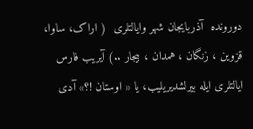دورونده  آذربایجان شهر وایالتلری  ( اراک، ساوا، قزوین ، زنگان ، همدان ، بیجار ..) آیریب فارس ایالتلری ایله بیرلشدیریلیب، یا « اوستان !؟» آدی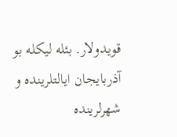قویدولار. بئله لیکله بو آذربایجان ایالتلرینده و شهرلرینده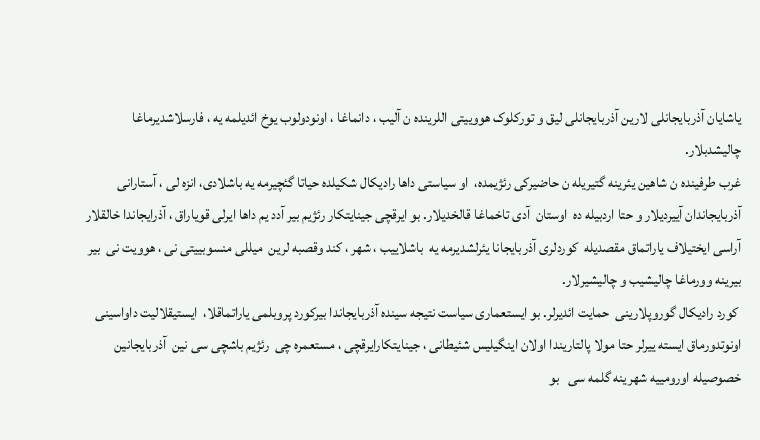یاشایان آذربایجانلی لارین آذربایجانلی لیق و تورکلوک هووییتی اللرینده ن آلیب ، دانماغا ، اونودولوب یوخ ائدیلمه یه ، فارسلاشدیرماغا چالیشدبلار.
غرب طرفینده ن شاهین یئرینه گتیریله ن حاضیرکی رئژیمده،  او سیاستی داها رادیکال شکیلده حیاتا گئچیرمه یه باشلادی، انزه لی ، آستارانی  آذربایجاندان آییردیلار و حتا اردبیله ده  اوستان  آدی تاخماغا قالخدیلار. بو ایرقچی جینایتکار رئژیم بیر آدد یم داها ایرلی قویاراق ، آذرایجاندا خالقلار آراسی ایختیلاف یاراتماق مقصدیله  کوردلری آذربایجانا یئرلشدیرمه یه  باشلاییب ، شهر ، کند وقصبه لرین  میللی منسوبییتی نی ، هوویت نی  بیر بیرینه وورماغا چالیشیب و چالیشیرلار.
 کورد رادیکال گوروپلارینی  حمایت ائدیرلر. بو ایستعماری سیاست نتیجه سینده آذربایجاندا بیرکورد پروبلمی یاراتماقلا،  ایستیقلالیت داواسینی اونوتدورماق ایسته ییرلر حتا مولا پالتاریندا اولان اینگیلیس شئیطانی ، جینایتکارایرقچی ، مستعمره چی  رئژیم باشچی سی نین  آذربایجانین خصوصیله اورومییه شهرینه گلمه سی   بو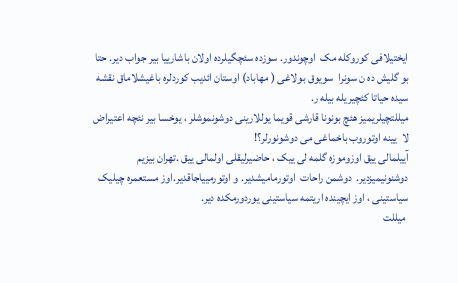ایختیلافی کوروکله مک  اوچوندور. سوزده سئچگیلرده اولان باشارییا بیر جواب دیر. حتا بو گلیش ده ن سونرا  سویوق بولاغی ( مهاباد) اوستان ائدیب کوردلره باغیشلاماق نقشه سیده حیاتا کئچیریله بیله ر.
میللتچیلریمیز هئچ بونونا قارشی قویما یوللارینی دوشونموشلر ، یوخسا بیر نئچه اعتیراض لا  یینه اوتوروب باخماغی می دوشونورلر؟!
آییلمالی ییق اوزوموزه گلمه لی ییک ، حاضیرلیقلی اولمالی ییق .تهران بیزیم  دوشنونیمیزدیر.  دوشمن راحات  اوتورمامیشدیر. و اوتورمییاجاقدیر.اوز مستعمره چیلیک  سیاستینی ، اوز ایچینده اریتمه سیاستینی یوردورمکده دیر.
 میللت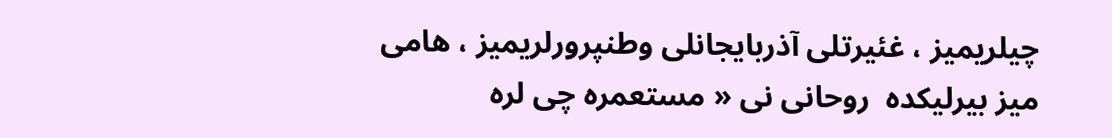چیلریمیز ، غئیرتلی آذربایجانلی وطنپرورلریمیز ، هامی میز بیرلیکده  روحانی نی « مستعمره چی لره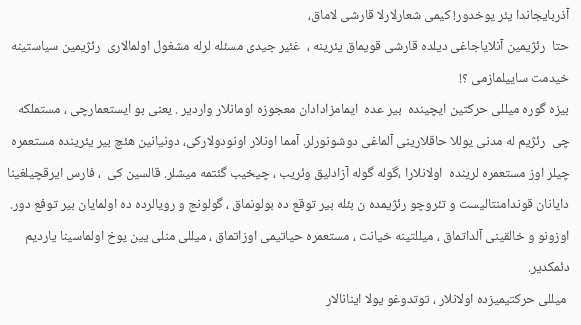آذربایجاندا یئر یوخدور! کیمی شعارلارلا قارشی لاماق،
حتا  رئژیمین آنلایاجاغی دیلده قارشی قویماق یئرینه ،  غئیر جیدی مسئله لرله مشغول اولمالاری  رئژیمین سیاستینه خیدمت ساییلمازمی ؟!
بیزه گوره میللی حرکتین ایچینده  بیر عده  ایمامزادادان معجوزه اومانلار واردیر . یعنی بو ایستعمارچی ، مستملکه چی  رئژیم له مدنی یوللا حاقلارینی آلماغی دوشونورلر. آمما اونلار اونودولارکی، دونیانین هئچ بیر یئرینده مستعمره چیلر اوز مستعمره لرینده  اولانلارا ،گوله گوله آزادلیق وئریب ، چیخیب گئتمه میشلر. قالسین کی  ، فارس ایرقچیلغینا دایانان قوندامنتالیست و تئروچو رئژیمده ن بئله بیر توقع ده بولونماق ، گولونج و رویالرده ده اولمایان بیر توفع دور.
اوزونو و خالقینی آلداتماق ، میللتینه خیانت ، مستعمره حیاتیمی اوزاتماق ، میللی منلی یین یوخ اولماسینا یاردیم دئمکدیر.
 میللی حرکتیمیزده اولانلار ، توتدوغو یولا اینانالار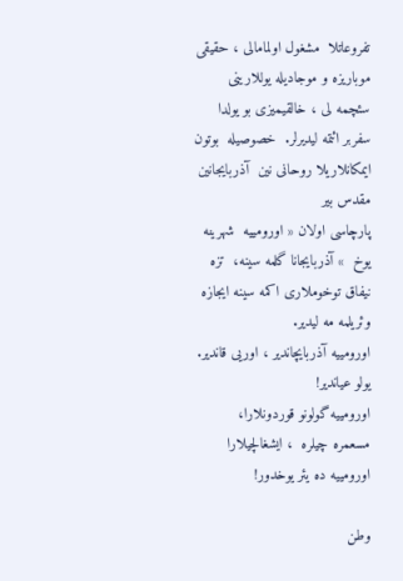تفروعاتلا  مشغول اولمامالی ، حقیقی موباریزه و موجادیله یوللارینی
سئچمه لی ، خالقیمیزی بو یولدا سفربر ائتمه لیدیرلر.  خصوصیله  بوتون ایمکانلاریلا روحانی نین  آذربایجانین  مقدس بیر
پارچاسی اولان « اورومییه  شهرینه یوخ  » آذربایجانا گلمه سینه،  تزه نیفاق توخوملاری اکمه سینه ایجازه وئریلمه مه لیدیر.
اورومییه آذربایچاندیر ، اوریی قاندیر. یولو عیاندیر!
اورومییه گولونو قوردونلارا،  مسعمره چیلره  ، ایشغالچیلارا اورومییه ده یئر یوخدور!

وطن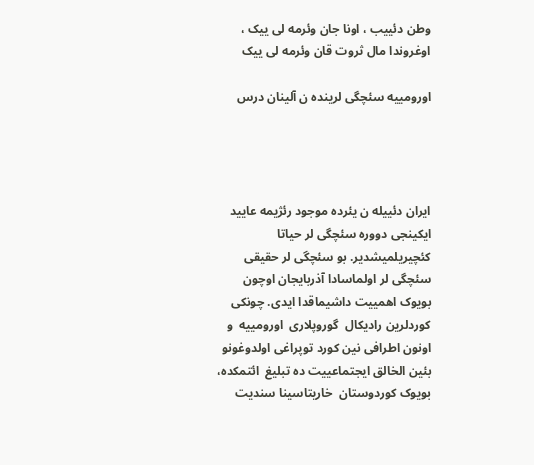وطن دئییب ، اونا جان وئرمه لی ییک ،  اوغروندا مال ثروت قان وئرمه لی ییک

اورومییه سئچگی لرینده ن آلینان درس




ایران دئییله ن یئرده موجود رئژیمه عایید ایکینجی دووره سئچگی لر حیاتا کئچیریلمیشدیر. بو سئچگی لر حقیقی سئچگی لر اولماسادا آذربایجان اوچون بویوک اهمییت داشیماقدا ایدی. چونکی کوردلرین رادیکال  گوروپلاری  اورومییه  و اونون اطرافی نین کورد توپراغی اولدوغونو  بئین الخالق ایجتماعییت ده تبلیغ  ائتمکده، بویوک کوردوستان  خاریتاسینا سندیت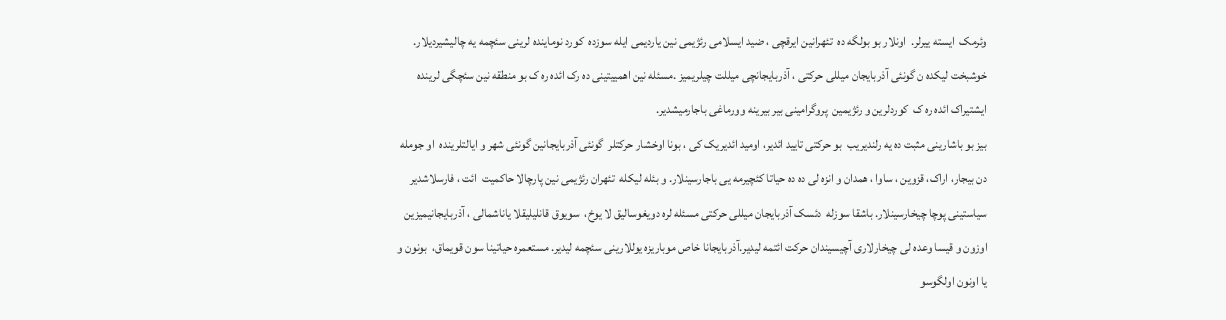وئرمک  ایسته ییرلر.  اونلار بو بولگه ده  تئهرانین ایرقچی ، ضید ایسلامی رئژیمی نین یاردیمی ایله سوزده  کورد نوماینده لرینی سئچمه یه چالیشیردیلار. خوشبخت لیکده ن گونئی آذربایجان میللی حرکتی ، آذربایجانچی میللت چیلریمیز .مسئله نین اهمییتینی ده رک ائده ره ک بو منطقه نین سئچگی لرینده ایشتیراک ائده ره ک  کوردلرین و رئژیمین  پروگرامینی بیر بیرینه وورماغی باجارمیشدیر.
بیز بو باشارینی مثبت ده یه رلندیریب  بو حرکتی تایید ائدیر، اومید ائدیریک کی ، بونا اوخشار حرکتلر  گونئی آذربایجانین گونئی شهر و ایالتلرینده  او جومله دن بیجار، اراک، قزوین ، ساوا ، همدان و انزه لی ده ده حیاتا کئچیرمه یی باجارسینلار. و بئله لیکله  تئهران رئژیمی نین پارچالا حاکمیت  ائت ، فارسلاشدیر سیاستینی پوچا چیخارسینلار. باشقا سوزله  دئسک آذربایجان میللی حرکتی مسئله لره دویغوسالیق لا یوخ،  سویوق قانلیلیقلا یاناشمالی ، آذربایجانیمیزین اوزون و قیسا وعده لی چیخارلاری آچیسیندان حرکت ائتمه لیدیر.آذربایجانا خاص موباریزه یوللارینی سئچمه لیدیر. مستعمره حیاتینا سون قویماق،  بونون و یا اونون اولگوسو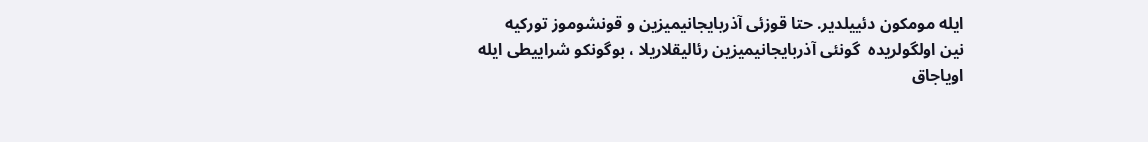ایله مومکون دئییلدیر. حتا قوزئی آذربایجانیمیزین و قونشوموز تورکیه نین اولگولریده  گونئی آذربایجانیمیزین رئالیقلاریلا ، بوگونکو شراییطی ایله اویاجاق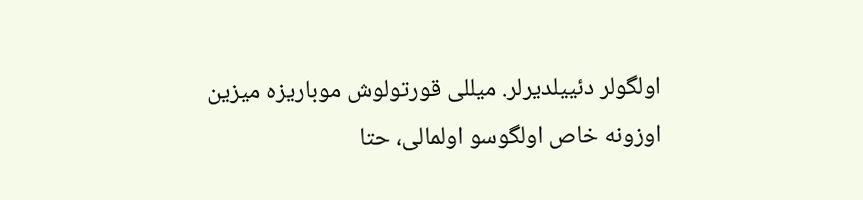اولگولر دئییلدیرلر. میللی قورتولوش موباریزه میزین  اوزونه خاص اولگوسو اولمالی، حتا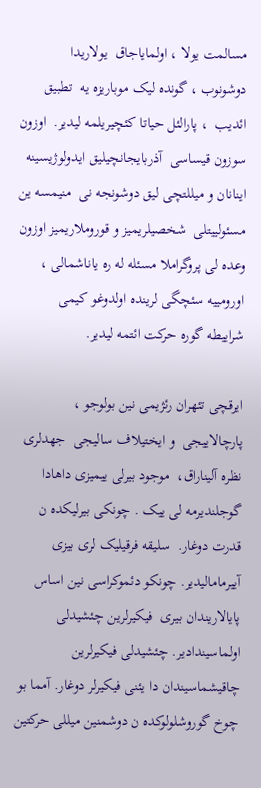مسالمت یولا ، اولمایاجاق  یولاریدا   دوشونوب ، گونده لیک موباریزه یه  تطبیق ائدیب  ، پارالئل حیاتا کئچیریلمه لیدیر.  اوزون سوزون قیساسی  آذربایجانچیلیق ایدولوژیسینه اینانان و میللتچی لیق دوشونجه نی  منیمسه ین مسئولییتلی  شخصیلریمیز و قوروملاریمیز اوزون وعده لی پروگراملا مسئله له ره یاناشمالی ، اورومییه سئچگی لرینده اولدوغو کیمی  شراییطه گوره حرکت ائتمه لیدیر.

ایرقچی تئهران رئژیمی نین بولوجو ، پارچالاییجی  و ایختیلاف سالیجی  جهدلری نظره آلیناراق،  موجود بیرلی ییمیزی داهادا گوجلندیرمه لی ییک . چونکی بیرلیکده ن قدرت دوغار.  سلیقه فرقیلیک لری بیزی آییرمامالیدیر. چونکو دئموکراسی نین اساس پایالاریندان بیری  فیکیرلرین چئشیدلی اولماسیندادیر. چئشیدلی فیکیرلرین چاقیشماسیندان دا یئنی فیکیرلر دوغار. آمما بو چوخ گوروشلولوکده ن دوشمنین میللی حرکتین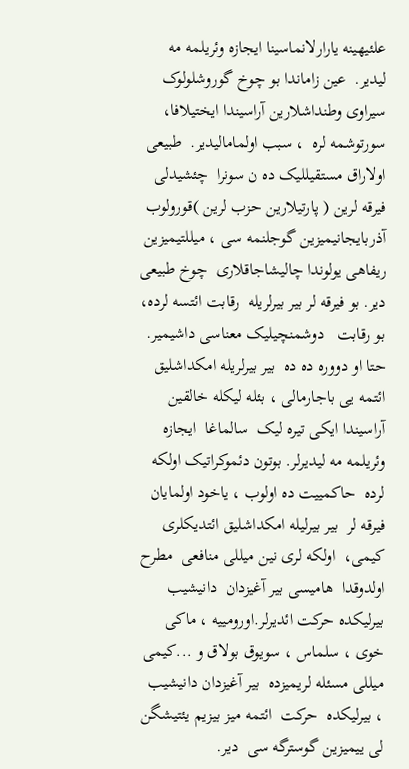علئیهینه یارارلانماسینا ایجازه وئریلمه مه لیدیر.  عین زاماندا بو چوخ گوروشلولوک سیراوی وطنداشلارین آراسیندا ایختیلافا،  سورتوشمه لره  ، سبب اولمامالیدیر.  طبیعی اولاراق مستقیللیک ده ن سونرا  چئشیدلی فیرقه لرین ( پارتیلارین حزب لرین )قورولوب  آذربایجانیمیزین گوجلنمه سی ، میللتیمیزین  ریفاهی یولوندا چالیشاجاقلاری  چوخ طبیعی دیر. بو فیرقه لر بیر بیرلریله  رقابت ائتسه لرده، بو رقابت   دوشمنچیلیک معناسی داشیمیر. حتا او دووره ده ده  بیر بیرلریله امکداشلیق ائتمه یی باجارمالی ، بئله لیکله خالقین آراسیندا ایکی تیره لیک  سالماغا  ایجازه وئریلمه مه لیدیرلر. بوتون دئموکراتیک اولکه لرده  حاکمییت ده اولوب ، یاخود اولمایان فیرقه لر  بیر بیرلیله امکداشلیق ائتدیکلری کیمی،  اولکه لری نین میللی منافعی  مطرح اولدوقدا  هامیسی بیر آغیزدان  دانیشیب  بیرلیکده حرکت ائدیرلر.اورومییه ، ماکی خوی ، سلماس ، سویوق بولاق و ...کیمی  میللی مسئله لریمیزده  بیر آغیزدان دانیشیب ، بیرلیکده  حرکت  ائتمه میز بیزیم یئتیشگن لی ییمیزین گوسترگه سی  دیر.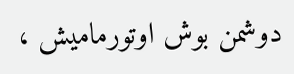دوشمن بوش اوتورمامیش ،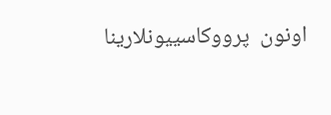اونون  پرووکاسییونلارینا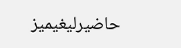حاضیرلیغیمیز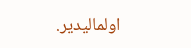اولمالیدیر.